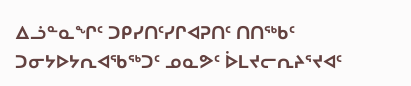ᐃᓘᓐᓇᖏᑦ ᑐᑭᓯᑎᑦᓯᒋᐊᕈᑎᑦ ᑎᑎᖅᑲᑦ ᑐᓂᔭᐅᔭᕆᐊᖃᖅᑐᑦ ᓄᓇᕗᑦ ᐆᒪᔪᓕᕆᔨᕐᔪᐊᑦ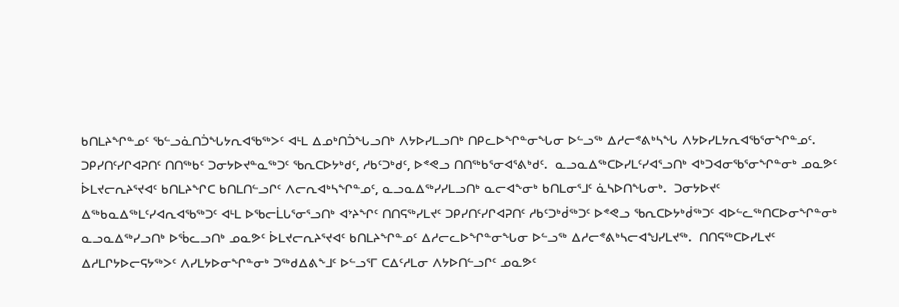ᑲᑎᒪᔨᖏᓐᓄᑦ ᖃᓪᓗᓈᑎᑑᖓᔭᕆᐊᖃᖅᐳᑦ ᐊᒻᒪ ᐃᓄᒃᑎᑑᖓᓗᑎᒃ ᐱᔭᐅᓯᒪᓗᑎᒃ ᑎᑭᓚᐅᖏᓐᓂᖓᓂ ᐅᓪᓗᖅ ᐃᓱᓕᕝᕕᒃᓴᖓ ᐱᔭᐅᓯᒪᔭᕆᐊᖃᕐᓂᖏᓐᓄᑦ.
ᑐᑭᓯᑎᑦᓯᒋᐊᕈᑎᑦ ᑎᑎᖅᑲᑦ ᑐᓂᔭᐅᔪᓐᓇᖅᑐᑦ ᖃᕆᑕᐅᔭᒃᑯᑦ, ᓱᑲᑦᑐᒃᑯᑦ, ᐅᕝᕙᓗ ᑎᑎᖅᑲᕐᓂᐊᕐᕕᒃᑯᑦ.  ᓇᓗᓇᐃᖅᑕᐅᓯᒪᑦᓯᐊᕐᓗᑎᒃ ᐊᒃᑐᐊᓂᖃᕐᓂᖏᓐᓂᒃ ᓄᓇᕗᑦ ᐆᒪᔪᓕᕆᔨᕐᔪᐊᑦ ᑲᑎᒪᔨᖏᑕ ᑲᑎᒪᑎᓪᓗᒋᑦ ᐱᓕᕆᐊᒃᓴᖏᓐᓄᑦ, ᓇᓗᓇᐃᖅᓯᓯᒪᓗᑎᒃ ᓇᓕᐊᖕᓂᒃ ᑲᑎᒪᓂᕐᒧᑦ ᓈᓴᐅᑎᖓᓂᒃ.  ᑐᓂᔭᐅᔪᑦ ᐃᖅᑲᓇᐃᖅᒪᑦᓯᐊᕆᐊᖃᖅᑐᑦ ᐊᒻᒪ ᐅᖃᓕᒫᒐᕐᓂᕐᓗᑎᒃ ᐊᔾᔨᖏᑦ ᑎᑎᕋᖅᓯᒪᔪᑦ ᑐᑭᓯᑎᑦᓯᒋᐊᕈᑎᑦ ᓱᑲᑦᑐᒃᑰᖅᑐᑦ ᐅᕝᕙᓗ ᖃᕆᑕᐅᔭᒃᑰᖅᑐᑦ ᐊᐅᓪᓚᖅᑎᑕᐅᓂᖏᓐᓂᒃ ᓇᓗᓇᐃᖅᓯᓗᑎᒃ ᐅᖄᓚᓗᑎᒃ ᓄᓇᕗᑦ ᐆᒪᔪᓕᕆᔨᕐᔪᐊᑦ ᑲᑎᒪᔨᖏᓐᓄᑦ ᐃᓱᓕᓚᐅᖏᓐᓂᖓᓂ ᐅᓪᓗᖅ ᐃᓱᓕᕝᕕᒃᓴᓕᐊᖑᓯᒪᔪᖅ.  ᑎᑎᕋᖅᑕᐅᓯᒪᔪᑦ ᐃᓱᒪᒋᔭᐅᓕᕋᔭᖅᐳᑦ ᐱᓯᒪᔭᐅᓂᖏᓐᓂᒃ ᑐᖅᑯᐃᕕᖕᒧᑦ ᐅᓪᓗᕐᒥ ᑕᐃᑦᓱᒪᓂ ᐱᔭᐅᑎᓪᓗᒋᑦ ᓄᓇᕗᑦ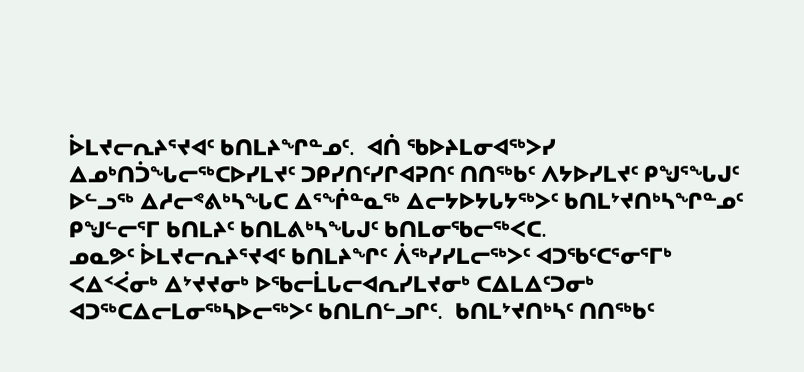ᐆᒪᔪᓕᕆᔨᕐᔪᐊᑦ ᑲᑎᒪᔨᖏᓐᓄᑦ.  ᐊᑏ ᖃᐅᔨᒪᓂᐊᖅᐳᓯ ᐃᓄᒃᑎᑑᖓᓕᖅᑕᐅᓯᒪᔪᑦ ᑐᑭᓯᑎᑦᓯᒋᐊᕈᑎᑦ ᑎᑎᖅᑲᑦ ᐱᔭᐅᓯᒪᔪᑦ ᑭᖑᕐᖓᒍᑦ ᐅᓪᓗᖅ ᐃᓱᓕᕝᕕᒃᓴᖓᑕ ᐃᕐᖐᓐᓇᖅ ᐃᓕᔭᐅᔭᒐᔭᖅᐳᑦ ᑲᑎᒪᔾᔪᑎᒃᓴᖏᓐᓄᑦ ᑭᖑᓪᓕᕐᒥ ᑲᑎᒪᔨᑦ ᑲᑎᒪᕕᒃᓴᖓᒍᑦ ᑲᑎᒪᓂᖃᓕᖅᐸᑕ.
ᓄᓇᕗᑦ ᐆᒪᔪᓕᕆᔨᕐᔪᐊᑦ ᑲᑎᒪᔨᖏᑦ ᐲᖅᓯᓯᒪᓕᖅᐳᑦ ᐊᑐᖃᑦᑕᕐᓂᕐᒥᒃ ᐸᐃᑉᐹᓂᒃ ᐃᔾᔪᔪᓂᒃ ᐅᖃᓕᒫᒐᓕᐊᕆᓯᒪᔪᓂᒃ ᑕᐃᒪᐃᑦᑐᓂᒃ ᐊᑐᖅᑕᐃᓕᒪᓂᖅᓴᐅᓕᖅᐳᑦ ᑲᑎᒪᑎᓪᓗᒋᑦ.  ᑲᑎᒪᔾᔪᑎᒃᓴᑦ ᑎᑎᖅᑲᑦ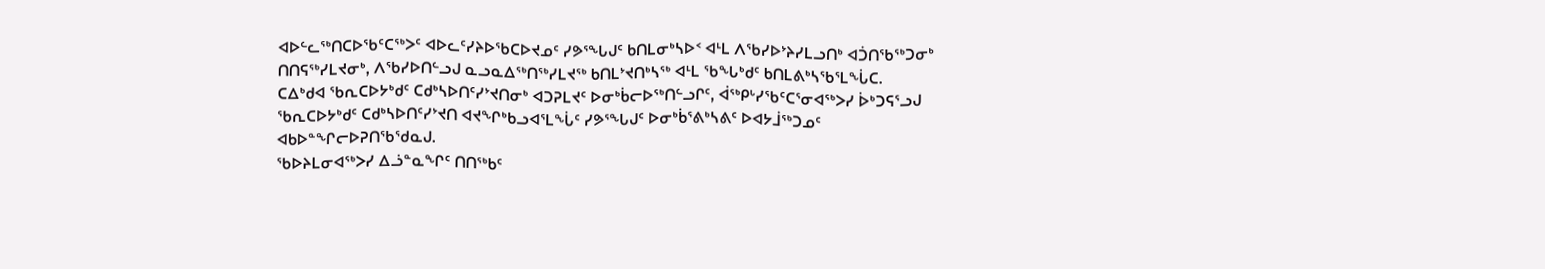ᐊᐅᓪᓚᖅᑎᑕᐅᖃᑦᑕᖅᐳᑦ ᐊᐅᓚᑦᓯᔨᐅᖃᑕᐅᔪᓄᑦ ᓯᕗᕐᖓᒍᑦ ᑲᑎᒪᓂᒃᓴᐅᑉ ᐊᒻᒪ ᐱᖃᓯᐅᔾᔨᓯᒪᓗᑎᒃ ᐊᑑᑎᖃᖅᑐᓂᒃ ᑎᑎᕋᖅᓯᒪᔪᓂᒃ, ᐱᖃᓯᐅᑎᓪᓗᒍ ᓇᓗᓇᐃᖅᑎᖅᓯᒪᔪᖅ ᑲᑎᒪᔾᔪᑎᒃᓴᖅ ᐊᒻᒪ ᖃᖓᒃᑯᑦ ᑲᑎᒪᕕᒃᓴᖃᕐᒪᖔᑕ.
ᑕᐃᒃᑯᐊ ᖃᕆᑕᐅᔭᒃᑯᑦ ᑕᑯᒃᓴᐅᑎᑦᓯᔾᔪᑎᓂᒃ ᐊᑐᕈᒪᔪᑦ ᐅᓂᒃᑳᓕᐅᖅᑎᓪᓗᒋᑦ, ᐋᖅᑭᒡᓯᖃᑦᑕᕐᓂᐊᖅᐳᓯ ᐆᒃᑐᕋᕐᓗᒍ ᖃᕆᑕᐅᔭᒃᑯᑦ ᑕᑯᒃᓴᐅᑎᑦᓯᔾᔪᑎ ᐊᔪᖏᒃᑲᓗᐊᕐᒪᖔᑦ ᓯᕗᕐᖓᒍᑦ ᐅᓂᒃᑳᕐᕕᒃᓴᕕᑦ ᐅᐊᔭᒨᖅᑐᓄᑦ ᐊᑲᐅᓐᖏᓕᐅᕈᑎᖃᖁᓇᒍ.
ᖃᐅᔨᒪᓂᐊᖅᐳᓯ ᐃᓘᓐᓇᖏᑦ ᑎᑎᖅᑲᑦ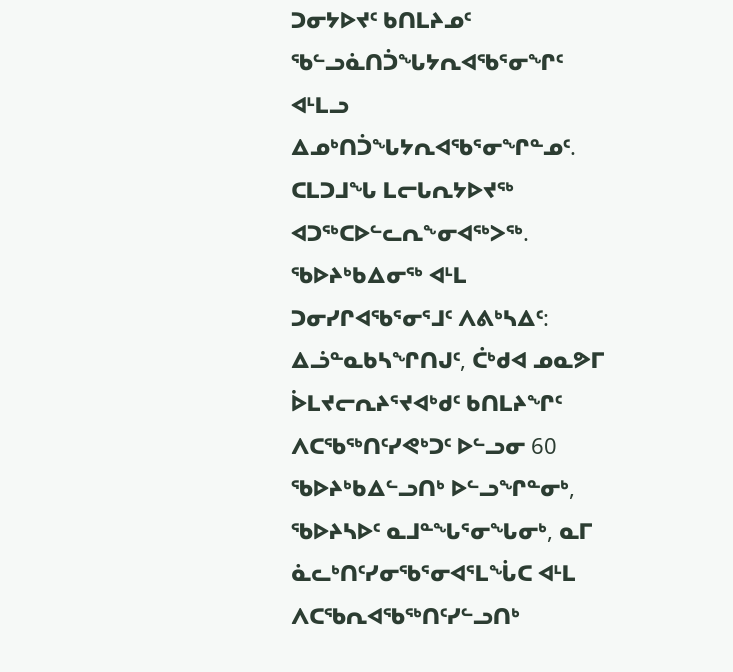ᑐᓂᔭᐅᔪᑦ ᑲᑎᒪᔨᓄᑦ ᖃᓪᓗᓈᑎᑑᖓᔭᕆᐊᖃᕐᓂᖏᑦ ᐊᒻᒪᓗ ᐃᓄᒃᑎᑑᖓᔭᕆᐊᖃᕐᓂᖏᓐᓄᑦ. ᑕᒪᑐᒧᖓ ᒪᓕᒐᕆᔭᐅᔪᖅ ᐊᑐᖅᑕᐅᓪᓚᕆᖕᓂᐊᖅᐳᖅ.
ᖃᐅᔨᒃᑲᐃᓂᖅ ᐊᒻᒪ ᑐᓂᓯᒋᐊᖃᕐᓂᕐᒧᑦ ᐱᕕᒃᓴᐃᑦ:
ᐃᓘᓐᓇᑲᓴᖏᑎᒍᑦ, ᑖᒃᑯᐊ ᓄᓇᕗᒥ ᐆᒪᔪᓕᕆᔨᕐᔪᐊᒃᑯᑦ ᑲᑎᒪᔨᖏᑦ ᐱᑕᖃᖅᑎᑦᓯᕙᒃᑐᑦ ᐅᓪᓗᓂ 60 ᖃᐅᔨᒃᑲᐃᓪᓗᑎᒃ ᐅᓪᓗᖏᓐᓂᒃ, ᖃᐅᔨᓴᐅᑦ ᓇᒧᓐᖓᕐᓂᖓᓂᒃ, ᓇᒥ ᓈᓚᒃᑎᑦᓯᓂᖃᕐᓂᐊᕐᒪᖔᑕ ᐊᒻᒪ ᐱᑕᖃᕆᐊᖃᖅᑎᑦᓯᓪᓗᑎᒃ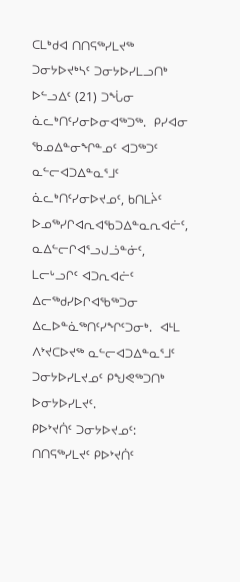ᑕᒪᒃᑯᐊ ᑎᑎᕋᖅᓯᒪᔪᖅ ᑐᓂᔭᐅᔪᒃᓴᑦ ᑐᓂᔭᐅᓯᒪᓗᑎᒃ ᐅᓪᓗᐃᑦ (21) ᑐᖔᓂ ᓈᓚᒃᑎᑦᓯᓂᐅᓂᐊᖅᑐᖅ.  ᑭᓯᐊᓂ ᖃᓄᐃᓐᓂᖏᓐᓄᑦ ᐊᑐᖅᑐᑦ ᓇᓪᓕᐊᑐᐃᓐᓇᕐᒧᑦ ᓈᓚᒃᑎᑦᓯᓂᐅᔪᓄᑦ, ᑲᑎᒪᔩᑦ ᐅᓄᖅᓯᒋᐊᕆᐊᖃᑐᐃᓐᓇᕆᐊᓖᑦ, ᓇᐃᓪᓕᒋᐊᕐᓗᒍᓘᓐᓃᑦ, ᒪᓕᒡᓗᒋᑦ ᐊᑐᕆᐊᓖᑦ ᐃᓕᖅᑯᓯᐅᒋᐊᖃᖅᑐᓂ ᐃᓚᐅᓐᓈᖅᑎᑦᓯᖏᑦᑐᓂᒃ.  ᐊᒻᒪ ᐱᔾᔪᑕᐅᔪᖅ ᓇᓪᓕᐊᑐᐃᓐᓇᕐᒧᑦ ᑐᓂᔭᐅᓯᒪᔪᓄᑦ ᑭᖑᕙᖅᑐᑎᒃ ᐅᓂᔭᐅᓯᒪᔪᑦ.
ᑭᐅᔾᔪᑏᑦ ᑐᓂᔭᐅᔪᓄᑦ:
ᑎᑎᕋᖅᓯᒪᔪᑦ ᑭᐅᔾᔪᑏᑦ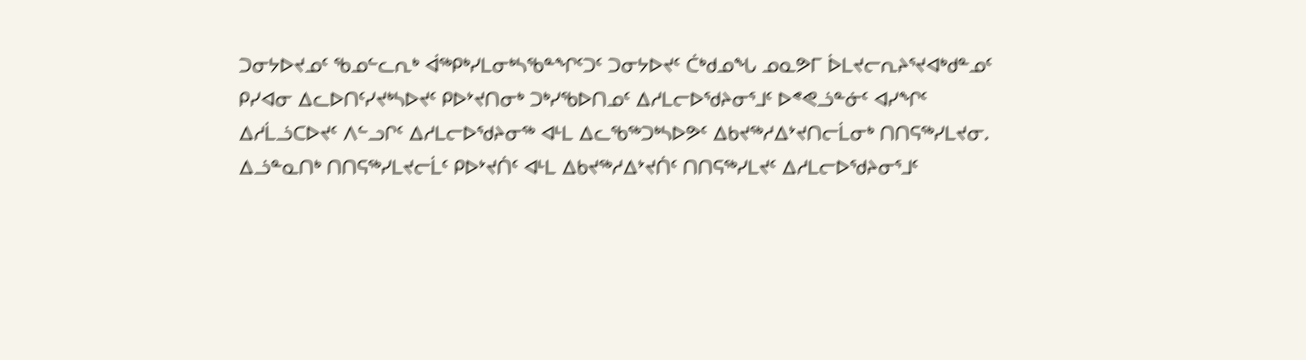ᑐᓂᔭᐅᔪᓄᑦ ᖃᓄᓪᓚᕆᒃ ᐋᖅᑭᒃᓯᒪᓂᒃᓴᖃᓐᖏᑦᑐᑦ ᑐᓂᔭᐅᔪᑦ ᑖᒃᑯᓄᖓ ᓄᓇᕗᒥ ᐆᒪᔪᓕᕆᔨᕐᔪᐊᒃᑯᓐᓄᑦ ᑭᓯᐊᓂ ᐃᓚᐅᑎᑦᓯᔪᒃᓴᐅᔪᑦ ᑭᐅᔾᔪᑎᓂᒃ ᑐᒃᓯᖃᐅᑎᓄᑦ ᐃᓱᒪᓕᐅᖁᔨᓂᕐᒧᑦ ᐅᕝᕙᓘᓐᓃᑦ ᐊᓯᖏᑦ ᐃᓱᒫᓘᑕᐅᔪᑦ ᐱᓪᓗᒋᑦ ᐃᓱᒪᓕᐅᖁᔨᓂᖅ ᐊᒻᒪ ᐃᓚᖃᖅᑐᒃᓴᐅᕗᑦ ᐃᑲᔪᖅᓱᐃᔾᔪᑎᓕᒫᓂᒃ ᑎᑎᕋᖅᓯᒪᔪᓂ.
ᐃᓘᓐᓇᑎᒃ ᑎᑎᕋᖅᓯᒪᔪᓕᒫᑦ ᑭᐅᔾᔪᑏᑦ ᐊᒻᒪ ᐃᑲᔪᖅᓱᐃᔾᔪᑏᑦ ᑎᑎᕋᖅᓯᒪᔪᑦ ᐃᓱᒪᓕᐅᖁᔨᓂᕐᒧᑦ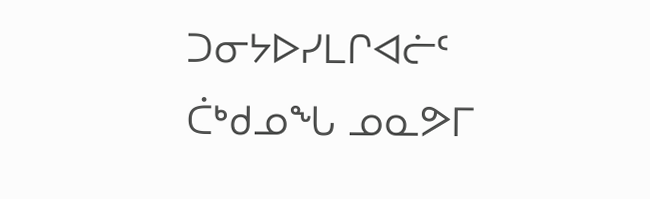ᑐᓂᔭᐅᓯᒪᒋᐊᓖᑦ ᑖᒃᑯᓄᖓ ᓄᓇᕗᒥ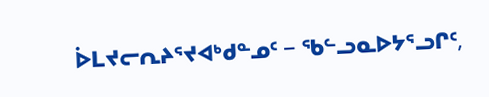ᐆᒪᔪᓕᕆᔨᕐᔪᐊᒃᑯᓐᓄᑦ − ᖃᓪᓗᓇᐅᔭᕐᓗᒋᑦ,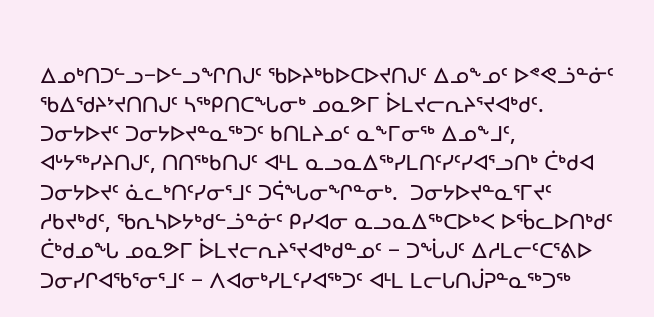ᐃᓄᒃᑎᑐᓪᓗ−ᐅᓪᓗᖏᑎᒍᑦ ᖃᐅᔨᒃᑲᐅᑕᐅᔪᑎᒍᑦ ᐃᓄᖕᓄᑦ ᐅᕝᕙᓘᓐᓃᑦ ᖃᐃᖁᔨᔾᔪᑎᑎᒍᑦ ᓴᖅᑭᑎᑕᖓᓂᒃ ᓄᓇᕗᒥ ᐆᒪᔪᓕᕆᔨᕐᔪᐊᒃᑯᑦ.  ᑐᓂᔭᐅᔪᑦ ᑐᓂᔭᐅᔪᓐᓇᖅᑐᑦ ᑲᑎᒪᔨᓄᑦ ᓇᖕᒥᓂᖅ ᐃᓄᖕᒧᑦ, ᐊᒡᔭᖅᓯᔨᑎᒍᑦ, ᑎᑎᖅᑲᑎᒍᑦ ᐊᒻᒪ ᓇᓗᓇᐃᖅᓯᒪᑎᑦᓯᑦᓯᐊᕐᓗᑎᒃ ᑖᒃᑯᐊ ᑐᓂᔭᐅᔪᑦ ᓈᓚᒃᑎᑦᓯᓂᕐᒧᑦ ᑐᕌᖓᓂᖏᓐᓂᒃ.  ᑐᓂᔭᐅᔪᓐᓇᕐᒥᔪᑦ ᓱᑲᔪᒃᑯᑦ, ᖃᕆᓴᐅᔭᒃᑯᓪᓘᓐᓃᑦ ᑭᓯᐊᓂ ᓇᓗᓇᐃᖅᑕᐅᒃᐸ ᐅᖄᓚᐅᑎᒃᑯᑦ ᑖᒃᑯᓄᖓ ᓄᓇᕗᒥ ᐆᒪᔪᓕᕆᔨᕐᔪᐊᒃᑯᓐᓄᑦ − ᑐᖔᒍᑦ ᐃᓱᒪᓕᑦᑕᕐᕕᐅ ᑐᓂᓯᒋᐊᖃᕐᓂᕐᒧᑦ − ᐱᐊᓂᒃᓯᒪᑦᓯᐊᖅᑐᑦ ᐊᒻᒪ ᒪᓕᒐᑎᒎᕈᓐᓇᖅᑐᖅ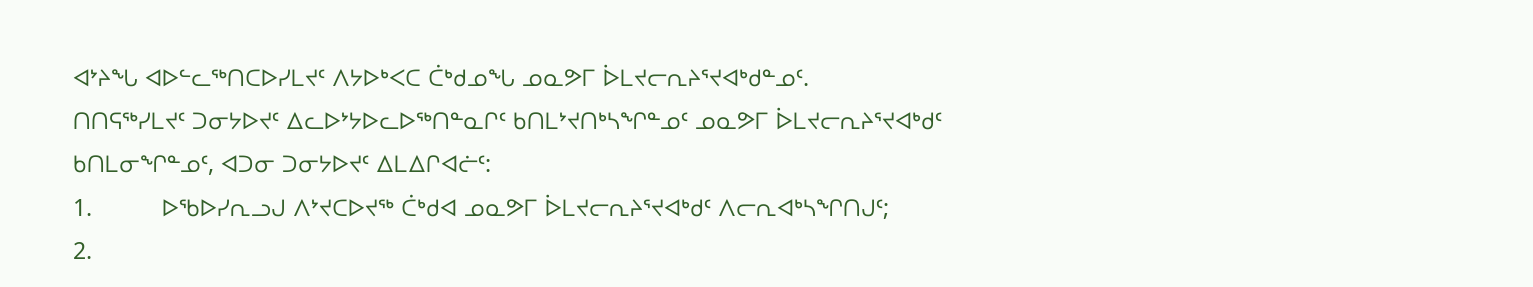ᐊᔾᔨᖓ ᐊᐅᓪᓚᖅᑎᑕᐅᓯᒪᔪᑦ ᐱᔭᐅᒃᐸᑕ ᑖᒃᑯᓄᖓ ᓄᓇᕗᒥ ᐆᒪᔪᓕᕆᔨᕐᔪᐊᒃᑯᓐᓄᑦ.
ᑎᑎᕋᖅᓯᒪᔪᑦ ᑐᓂᔭᐅᔪᑦ ᐃᓚᐅᔾᔭᐅᓚᐅᖅᑎᓐᓇᒋᑦ ᑲᑎᒪᔾᔪᑎᒃᓴᖏᓐᓄᑦ ᓄᓇᕗᒥ ᐆᒪᔪᓕᕆᔨᕐᔪᐊᒃᑯᑦ ᑲᑎᒪᓂᖏᓐᓄᑦ, ᐊᑐᓂ ᑐᓂᔭᐅᔪᑦ ᐃᒪᐃᒋᐊᓖᑦ:
1.          ᐅᖃᐅᓯᕆᓗᒍ ᐱᔾᔪᑕᐅᔪᖅ ᑖᒃᑯᐊ ᓄᓇᕗᒥ ᐆᒪᔪᓕᕆᔨᕐᔪᐊᒃᑯᑦ ᐱᓕᕆᐊᒃᓴᖏᑎᒍᑦ;
2.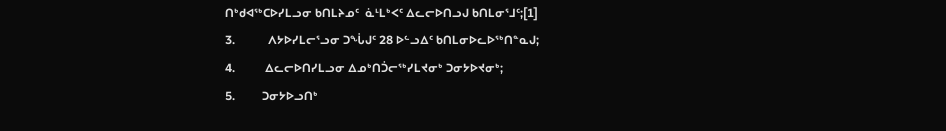ᑎᒃᑯᐊᖅᑕᐅᓯᒪᓗᓂ ᑲᑎᒪᔨᓄᑦ  ᓈᒻᒪᒃᐸᑦ ᐃᓚᓕᐅᑎᓗᒍ ᑲᑎᒪᓂᕐᒧᑦ;[1]
3.           ᐱᔭᐅᓯᒪᓕᕐᓗᓂ ᑐᖔᒍᑦ 28 ᐅᓪᓗᐃᑦ ᑲᑎᒪᓂᐅᓚᐅᖅᑎᓐᓇᒍ;
4.          ᐃᓚᓕᐅᑎᓯᒪᓗᓂ ᐃᓄᒃᑎᑑᓕᖅᓯᒪᔪᓂᒃ ᑐᓂᔭᐅᔪᓂᒃ;
5.         ᑐᓂᔭᐅᓗᑎᒃ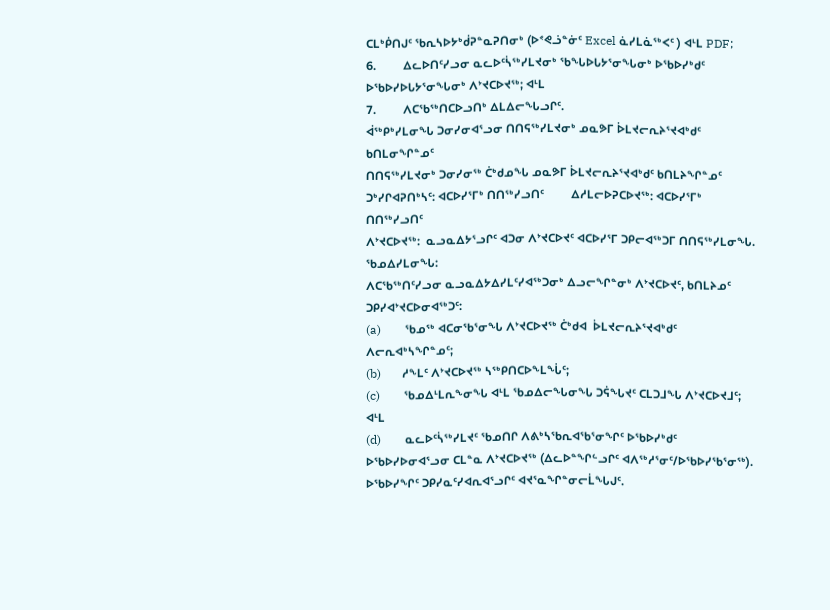ᑕᒪᒃᑮᑎᒍᑦ ᖃᕆᓴᐅᔭᒃᑰᕈᓐᓇᕈᑎᓂᒃ (ᐅᕝᕙᓘᓐᓃᑦ Excel ᓈᓯᒪᓈᖅᐸᑦ ) ᐊᒻᒪ PDF;
6.         ᐃᓚᐅᑎᑦᓯᓗᓂ ᓇᓚᐅᑦᓵᖅᓯᒪᔪᓂᒃ ᖃᖓᐅᒐᔭᕐᓂᖓᓂᒃ ᐅᖃᐅᓯᒃᑯᑦ ᐅᖃᐅᓯᐅᒐᔭᕐᓂᖓᓂᒃ ᐱᔾᔪᑕᐅᔪᖅ; ᐊᒻᒪ
7.         ᐱᑕᖃᖅᑎᑕᐅᓗᑎᒃ ᐃᒪᐃᓕᖓᓗᒋᑦ.
ᐋᖅᑭᒃᓯᒪᓂᖓ ᑐᓂᓯᓂᐊᕐᓗᓂ ᑎᑎᕋᖅᓯᒪᔪᓂᒃ ᓄᓇᕗᒥ ᐆᒪᔪᓕᕆᔨᕐᔪᐊᒃᑯᑦ ᑲᑎᒪᓂᖏᓐᓄᑦ
ᑎᑎᕋᖅᓯᒪᔪᓂᒃ ᑐᓂᓯᓂᖅ ᑖᒃᑯᓄᖓ ᓄᓇᕗᒥ ᐆᒪᔪᓕᕆᔨᕐᔪᐊᒃᑯᑦ ᑲᑎᒪᔨᖏᓐᓄᑦ
ᑐᒃᓯᒋᐊᕈᑎᒃᓴᑦ: ᐊᑕᐅᓯᕐᒥᒃ ᑎᑎᖅᓯᓗᑎᑦ         ᐃᓱᒪᓕᐅᕈᑕᐅᔪᖅ: ᐊᑕᐅᓯᕐᒥᒃ ᑎᑎᖅᓯᓗᑎᑦ
ᐱᔾᔪᑕᐅᔪᖅ:  ᓇᓗᓇᐃᔭᕐᓗᒋᑦ ᐊᑐᓂ ᐱᔾᔪᑕᐅᔪᑦ ᐊᑕᐅᓯᕐᒥ ᑐᑭᓕᐊᖅᑐᒥ ᑎᑎᕋᖅᓯᒪᓂᖓ.
ᖃᓄᐃᓯᒪᓂᖓ:
ᐱᑕᖃᖅᑎᑦᓯᓗᓂ ᓇᓗᓇᐃᔭᐃᓯᒪᑦᓯᐊᖅᑐᓂᒃ ᐃᓗᓕᖏᓐᓂᒃ ᐱᔾᔪᑕᐅᔪᑦ, ᑲᑎᒪᔨᓄᑦ ᑐᑭᓯᐊᔾᔪᑕᐅᓂᐊᖅᑐᑦ:
(a)        ᖃᓄᖅ ᐊᑕᓂᖃᕐᓂᖓ ᐱᔾᔪᑕᐅᔪᖅ ᑖᒃᑯᐊ  ᐆᒪᔪᓕᕆᔨᕐᔪᐊᒃᑯᑦ ᐱᓕᕆᐊᒃᓴᖏᓐᓄᑦ;
(b)       ᓱᖕᒪᑦ ᐱᔾᔪᑕᐅᔪᖅ ᓴᖅᑭᑎᑕᐅᖕᒪᖔᑦ;
(c)        ᖃᓄᐃᒻᒪᕆᖕᓂᖓ ᐊᒻᒪ ᖃᓄᐃᓕᖓᓂᖓ ᑐᕌᖓᔪᑦ ᑕᒪᑐᒧᖓ ᐱᔾᔪᑕᐅᔪᒧᑦ; ᐊᒻᒪ
(d)        ᓇᓚᐅᑦᓵᖅᓯᒪᔪᑦ ᖃᓄᑎᒋ ᐱᕕᒃᓴᖃᕆᐊᖃᕐᓂᖏᑦ ᐅᖃᐅᓯᒃᑯᑦ ᐅᖃᐅᓯᐅᓂᐊᕐᓗᓂ ᑕᒪᓐᓇ ᐱᔾᔪᑕᐅᔪᖅ (ᐃᓚᐅᓐᖏᓪᓗᒋᑦ ᐊᐱᖅᓱᕐᓂᑦ/ᐅᖃᐅᓯᖃᕐᓂᖅ).
ᐅᖃᐅᓯᖏᑦ ᑐᑭᓯᓇᑦᓯᐊᕆᐊᕐᓗᒋᑦ ᐊᔪᕐᓇᖏᓐᓂᓕᒫᖓᒍᑦ.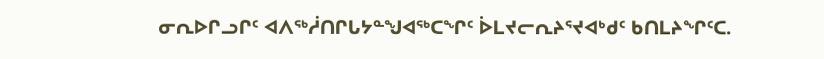ᓂᕆᐅᒋᓗᒋᑦ ᐊᐱᖅᓲᑎᒋᒐᔭᓐᖑᐊᖅᑕᖏᑦ ᐆᒪᔪᓕᕆᔨᕐᔪᐊᒃᑯᑦ ᑲᑎᒪᔨᖏᑦᑕ.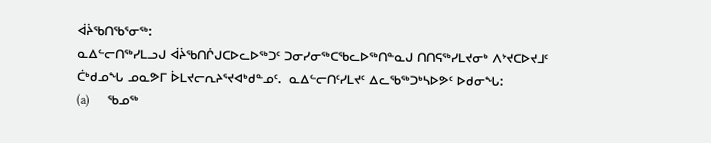ᐋᔩᖃᑎᖃᕐᓂᖅ:
ᓇᐃᓪᓕᑎᖅᓯᒪᓗᒍ ᐋᔩᖃᑎᒌᒍᑕᐅᓚᐅᖅᑐᑦ ᑐᓂᓯᓂᖅᑕᖃᓚᐅᖅᑎᓐᓇᒍ ᑎᑎᕋᖅᓯᒪᔪᓂᒃ ᐱᔾᔪᑕᐅᔪᒧᑦ ᑖᒃᑯᓄᖓ ᓄᓇᕗᒥ ᐆᒪᔪᓕᕆᔨᕐᔪᐊᒃᑯᓐᓄᑦ.  ᓇᐃᓪᓕᑎᑦᓯᒪᔪᑦ ᐃᓚᖃᖅᑐᒃᓴᐅᕗᑦ ᐅᑯᓂᖓ:
(a)      ᖃᓄᖅ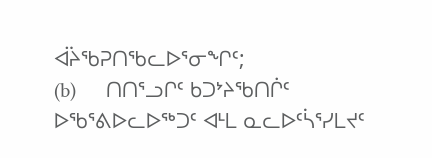ᐋᔩᖃᕈᑎᖃᓚᐅᕐᓂᖏᑦ;
(b)      ᑎᑎᕐᓗᒋᑦ ᑲᑐᔾᔨᖃᑎᒌᑦ ᐅᖃᕐᕕᐅᓚᐅᖅᑐᑦ ᐊᒻᒪ ᓇᓚᐅᑦᓵᕐᓯᒪᔪᑦ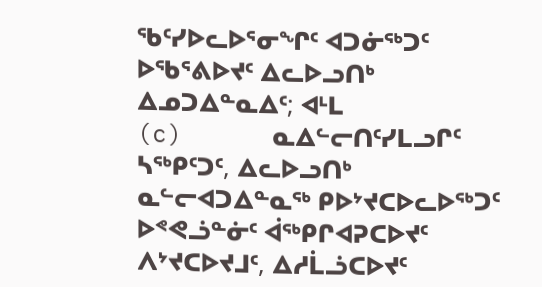ᖃᑦᓯᐅᓚᐅᕐᓂᖏᑦ ᐊᑐᓃᖅᑐᑦ ᐅᖃᕐᕕᐅᔪᑦ ᐃᓚᐅᓗᑎᒃ ᐃᓄᑐᐃᓐᓇᐃᑦ; ᐊᒻᒪ
(c)      ᓇᐃᓪᓕᑎᑦᓯᒪᓗᒋᑦ ᓴᖅᑭᑦᑐᑦ, ᐃᓚᐅᓗᑎᒃ ᓇᓪᓕᐊᑐᐃᓐᓇᖅ ᑭᐅᔾᔪᑕᐅᓚᐅᖅᑐᑦ ᐅᕝᕙᓘᓐᓃᑦ ᐋᖅᑭᒋᐊᕈᑕᐅᔪᑦ ᐱᔾᔪᑕᐅᔪᒧᑦ, ᐃᓱᒫᓘᑕᐅᔪᑦ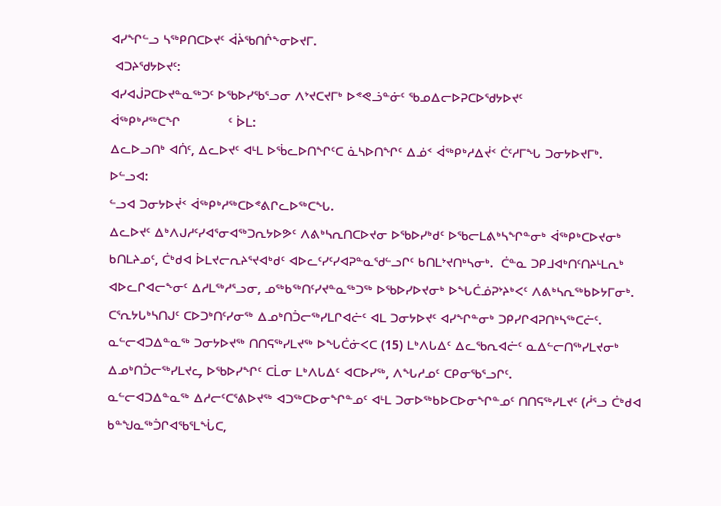ᐊᓯᖏᓪᓗ ᓴᖅᑭᑎᑕᐅᔪᑦ ᐋᔩᖃᑎᒌᖕᓂᐅᔪᒥ.
 ᐊᑐᔨᖁᔭᐅᔪᑦ:
ᐊᓯᐊᒎᕈᑕᐅᔪᓐᓇᖅᑐᑦ ᐅᖃᐅᓯᖃᕐᓗᓂ ᐱᔾᔪᑕᔪᒥᒃ ᐅᕝᕙᓘᓐᓃᑦ ᖃᓄᐃᓕᐅᕈᑕᐅᖁᔭᐅᔪᑦ
ᐋᖅᑭᒃᓱᖅᑕᖏ            ᑦ ᐆᒪ:
ᐃᓚᐅᓗᑎᒃ ᐊᑏᑦ, ᐃᓚᐅᔪᑦ ᐊᒻᒪ ᐅᖄᓚᐅᑎᖏᑦᑕ ᓈᓴᐅᑎᖏᑦ ᐃᓅᑉ ᐋᖅᑭᒃᓱᐃᔫᑉ ᑖᑦᓱᒥᖓ ᑐᓂᔭᐅᔪᒥᒃ.
ᐅᓪᓗᐊ:
ᓪᓗᐊ ᑐᓂᔭᐅᔫᑉ ᐋᖅᑭᒃᓱᖅᑕᐅᕝᕕᒋᓚᐅᖅᑕᖓ.
ᐃᓚᐅᔪᑦ ᐃᒃᐱᒍᓱᑦᓯᐊᕐᓂᐊᖅᑐᕆᔭᐅᕗᑦ ᐱᕕᒃᓴᕆᑎᑕᐅᔪᓂ ᐅᖃᐅᓯᒃᑯᑦ ᐅᖃᓕᒪᕕᒃᓴᖏᓐᓂᒃ ᐋᖅᑭᒃᑕᐅᔪᓂᒃ ᑲᑎᒪᔨᓄᑦ, ᑖᒃᑯᐊ ᐆᒪᔪᓕᕆᔨᕐᔪᐊᒃᑯᑦ ᐊᐅᓚᑦᓯᑦᓯᐊᕈᓐᓇᖁᓪᓗᒋᑦ ᑲᑎᒪᔾᔪᑎᒃᓴᓂᒃ.  ᑖᓐᓇ ᑐᑭᒧᐊᒃᑎᑦᑎᔨᒻᒪᕆᒃ ᐊᐅᓚᒋᐊᓕᖕᓂᑦ ᐃᓱᒪᖅᓱᕐᓗᓂ, ᓄᖅᑲᖅᑎᑦᓯᔪᓐᓇᖅᑐᖅ ᐅᖃᐅᓯᐅᔪᓂᒃ ᐅᖓᑖᓅᕈᔾᔨᒃᐸᑦ ᐱᕕᒃᓴᕆᖅᑲᐅᔭᒥᓂᒃ.
ᑕᕐᕆᔭᒐᒃᓴᑎᒍᑦ ᑕᐅᑐᒃᑎᑦᓯᓂᖅ ᐃᓄᒃᑎᑑᓕᖅᓯᒪᒋᐊᓖᑦ ᐊᒪ ᑐᓂᔭᐅᔪᑦ ᐊᓯᖏᓐᓂᒃ ᑐᑭᓯᒋᐊᕈᑎᒃᓴᖅᑕᓖᑦ.
ᓇᓪᓕᐊᑐᐃᓐᓇᖅ ᑐᓂᔭᐅᔪᖅ ᑎᑎᕋᖅᓯᒪᔪᖅ ᐅᖓᑖᓃᐸᑕ (15) ᒪᒃᐱᒐᐃᑦ ᐃᓚᖃᕆᐊᓖᑦ ᓇᐃᓪᓕᑎᖅᓯᒪᔪᓂᒃ ᐃᓄᒃᑎᑑᓕᖅᓯᒪᔪᖤ ᐅᖃᐅᓯᖏᑦ ᑕᒫᓂ ᒪᒃᐱᒐᐃᑦ ᐊᑕᐅᓯᖅ, ᐱᖓᓱᓄᑦ ᑕᑭᓂᖃᕐᓗᒋᑦ.
ᓇᓪᓕᐊᑐᐃᓐᓇᖅ ᐃᓱᓕᑦᑕᕐᕕᐅᔪᖅ ᐊᑐᖅᑕᐅᓂᖏᓐᓄᑦ ᐊᒻᒪ ᑐᓂᐅᖅᑲᐅᑕᐅᓂᖏᓐᓄᑦ ᑎᑎᕋᖅᓯᒪᔪᑦ (ᓲᕐᓗ ᑖᒃᑯᐊ ᑲᓐᖑᓇᖅᑑᒋᐊᖃᕐᒪᖔᑕ,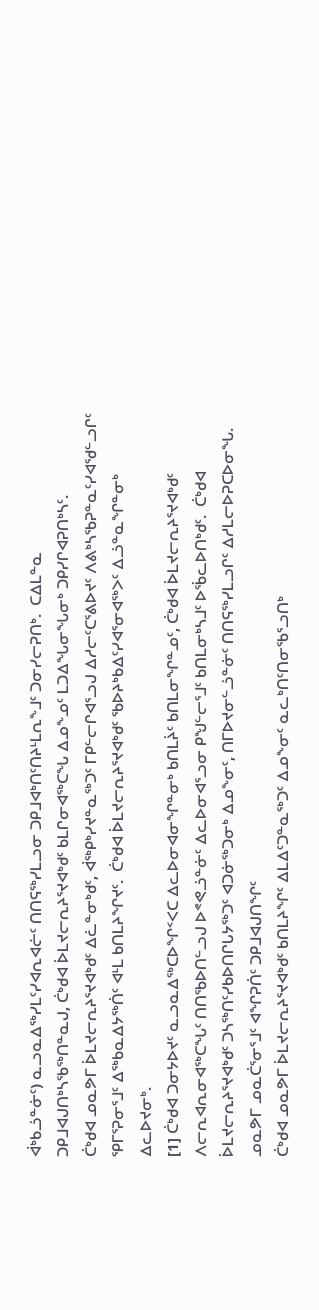ᐋᒃᑲᓘᓐᓃᑦ) ᓇᓗᓇᐃᖅᓯᒪᑦᓯᐊᕆᐊᓖᑦ ᑎᑎᕋᖅᓯᒪᓗᓂ ᑐᑭᒧᐊᒃᑎᑦᑎᔨᒻᒪᕆᖕᒧᑦ ᑐᓂᓯᓕᕈᑎᒃ.  ᑕᐃᒪᓐᓇ ᑐᑭᒧᐊᒍᑎᒃᓴᖃᖅᑎᓐᓇᒍ, ᑖᒃᑯᐊ ᐆᒪᔪᓕᕆᔨᕐᔪᐊᒃᑯᑦ ᑲᒪᒋᓂᐊᖅᑕᖓ ᐃᓄᖕᓄᑦ ᒪᑐᐃᖓᓂᖓᓂᒃ ᑐᑭᓯᒋᐊᕈᑎᒃᓴᑦ.
ᑖᒃᑯᐊ ᓄᓇᕗᒥ ᐆᒪᔪᓕᕆᔨᕐᔪᐊᒃᑯᑦ ᐃᓛᓐᓂᒃᑯᑦ, ᐋᖅᑭᒃᓯᔪᓐᓇᖅᑐᑦ ᒥᑭᓪᓕᒋᐊᕐᓗᒍ ᐃᓱᓕᑦᑕᕐᕕᐅᔪᑦ ᐱᕕᒃᓴᖃᕈᓐᓇᑦᓯᐊᖁᓪᓗᒋᑦ ᕿᒥᕐᕈᓂᕐᒧᑦ ᐃᖅᑲᓇᐃᔭᖅᑏᑦ ᐊᒻᒪ ᑲᑎᒪᔨᖏᔪᑦ.  ᑖᒃᑯᐊ ᐆᒪᔪᓕᕆᔨᕐᔪᐊᒃᑯᑦ ᖃᐅᔨᒃᑲᐃᑦᓯᐊᕐᓂᐊᖅᐳᑦ ᐃᓘᓐᓇᖏᓐᓂᒃ ᐃᓚᐅᔪᓂᒃ.
[1] ᑖᒃᑯᐊ ᑐᓂᔭᐅᔪᑦ ᓇᓗᓇᐃᖅᑕᐅᖏᑉᐸᑕ ᐃᓚᐅᓂᐊᓂᖏᓐᓂᒃ ᑲᑎᒪᔩᑦ ᑲᑎᒪᓂᖏᓐᓄᑦ, ᑖᒃᑯᐊ ᐆᒪᔪᓕᕆᔨᕐᔪᐊᒃᑯᑦ ᐱᓕᕆᐊᕆᓂᐊᖅᑕᖓᑦ ᑎᑎᖃᐅᑎᓪᓗᒍ ᐅᕝᕙᓘᓐᓃᑦ ᐃᓚᐅᓂᐊᕐᓗᓂ ᑭᖑᓪᓕᕐᒧᑦ ᑲᑎᒪᓂᒃᓴᒧᑦ ᐅᖄᓚᐅᑎᒃᑯᑦ.  ᑖᒃᑯᐊ ᐆᒪᔪᓕᕆᔨᕐᔪᐊᒃᑯᑦ ᑐᓴᖅᑎᑦᓯᑲᐅᑎᒋᒐᔭᖅᑐᑦ ᐊᑐᓃᖅᑐᓂᒃ ᐃᓄᖕᓂᑦ, ᑎᒥᐅᔪᓂᓪᓘᓐᓃᑦ ᑎᑎᕋᖅᓯᒪᓗᒋᑦ ᐃᓱᒪᓕᐅᕈᑕᐅᓂᖓ.
ᓄᓇᕗᒥ ᓄᓇᑖᕐᓂᕐᒧᑦ ᐊᖏᕈᑏᑦ ᑐᑭᒧᐊᒍᑎᖏᑦ
ᑖᒃᑯᐊ ᓄᓇᕗᒥ ᐆᒪᔪᓕᕆᔨᕐᔪᐊᒃᑯᑦ ᑲᑎᒪᔨᖏᑦ ᐃᒪᐃᑦᑐᓐᓇᖅᑐᑦ ᐃᓄᖕᓂᑦ ᓇᓚᒃᑎᑦᑎᓂᖃᕐᓗᑎᒃ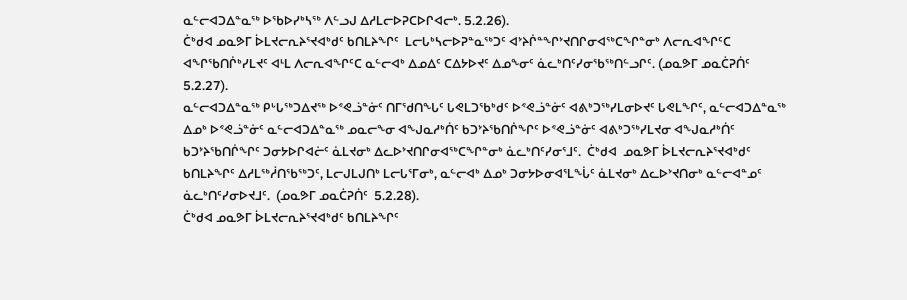ᓇᓪᓕᐊᑐᐃᓐᓇᖅ ᐅᖃᐅᓯᒃᓴᖅ ᐱᓪᓗᒍ ᐃᓱᒪᓕᐅᕈᑕᐅᒋᐊᓕᒃ. 5.2.26).
ᑖᒃᑯᐊ ᓄᓇᕗᒥ ᐆᒪᔪᓕᕆᔨᕐᔪᐊᒃᑯᑦ ᑲᑎᒪᔨᖏᑦ  ᒪᓕᒐᒃᓴᓕᐅᕈᓐᓇᖅᑐᑦ ᐊᔾᔨᒌᓐᖏᔾᔪᑎᒋᓂᐊᖅᑕᖏᓐᓂᒃ ᐱᓕᕆᐊᖏᑦᑕ ᐊᖏᖃᑎᒌᒃᓯᒪᔪᑦ ᐊᒻᒪ ᐱᓕᕆᐊᖏᑦᑕ ᓇᓪᓕᐊᒃ ᐃᓄᐃᑦ ᑕᐃᔭᐅᔪᑦ ᐃᓄᖕᓂᑦ ᓈᓚᒃᑎᑦᓯᓂᖃᖅᑎᓪᓗᒋᑦ. (ᓄᓇᕗᒥ ᓄᓇᑖᕈᑏᑦ 5.2.27).
ᓇᓪᓕᐊᑐᐃᓐᓇᖅ ᑭᒡᒐᖅᑐᐃᔪᖅ ᐅᕝᕙᓘᓐᓃᑦ ᑎᒥᖁᑎᖓᑦ ᒐᕙᒪᑐᖃᒃᑯᑦ ᐅᕝᕙᓘᓐᓃᑦ ᐊᕕᒃᑐᖅᓯᒪᓂᐅᔪᑦ ᒐᕙᒪᖏᑦ, ᓇᓪᓕᐊᑐᐃᓐᓇᖅ ᐃᓄᒃ ᐅᕝᕙᓘᓐᓃᑦ ᓇᓪᓕᐊᑐᐃᓐᓇᖅ ᓄᓇᓕᖕᓂ ᐊᖑᓇᓱᒃᑏᑦ ᑲᑐᔾᔨᖃᑎᒌᖏᑦ ᐅᕝᕙᓘᓐᓃᑦ ᐊᕕᒃᑐᖅᓯᒪᔪᓂ ᐊᖑᓇᓱᒃᑏᑦ ᑲᑐᔾᔨᖃᑎᒌᖏᑦ ᑐᓂᔭᐅᒋᐊᓖᑦ ᓈᒪᔪᓂᒃ ᐃᓚᐅᔾᔪᑎᒋᓂᐊᖅᑕᖏᓐᓂᒃ ᓈᓚᒃᑎᑦᓯᓂᕐᒧᑦ.  ᑖᒃᑯᐊ  ᓄᓇᕗᒥ ᐆᒪᔪᓕᕆᔨᕐᔪᐊᒃᑯᑦ ᑲᑎᒪᔨᖏᑦ ᐃᓱᒪᖅᓲᑎᖃᖅᑐᑦ, ᒪᓕᒍᒪᒍᑎᒃ ᒪᓕᒐᕐᒥᓂᒃ, ᓇᓪᓕᐊᒃ ᐃᓄᒃ ᑐᓂᔭᐅᓂᐊᕐᒪᖔᑦ ᓈᒪᔪᓂᒃ ᐃᓚᐅᔾᔪᑎᓂᒃ ᓇᓪᓕᐊᓐᓄᑦ ᓈᓚᒃᑎᑦᓯᓂᐅᔪᒧᑦ.  (ᓄᓇᕗᒥ ᓄᓇᑖᕈᑏᑦ  5.2.28).
ᑖᒃᑯᐊ ᓄᓇᕗᒥ ᐆᒪᔪᓕᕆᔨᕐᔪᐊᒃᑯᑦ ᑲᑎᒪᔨᖏᑦ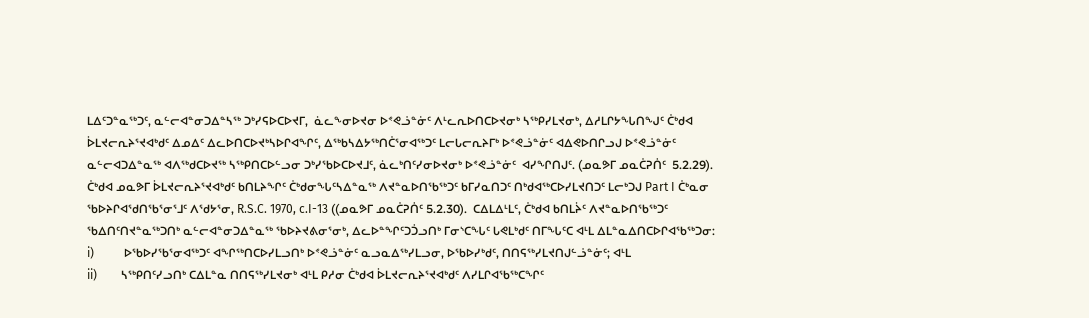ᒪᐃᑦᑐᓐᓇᖅᑐᑦ, ᓇᓪᓕᐊᓐᓂᑐᐃᓐᓴᖅ ᑐᒃᓯᕋᐅᑕᐅᔪᒥ,  ᓈᓚᖕᓂᐅᔪᓂ ᐅᕝᕙᓘᓐᓃᑦ ᐱᒻᓚᕆᐅᑎᑕᐅᔪᓂᒃ ᓴᖅᑭᓯᒪᔪᓂᒃ, ᐃᓱᒪᒋᔭᖓᑎᖑᑦ ᑖᒃᑯᐊ ᐆᒪᔪᓕᕆᔨᕐᔪᐊᒃᑯᑦ ᐃᓄᐃᑦ ᐃᓚᐅᑎᑕᐅᔪᒃᓴᐅᒋᐊᖏᑦ, ᐃᖅᑲᓴᐃᔭᖅᑎᑖᕐᓂᐊᖅᑐᑦ ᒪᓕᒐᓕᕆᔨᒥᒃ ᐅᕝᕙᓘᓐᓃᑦ ᐊᐃᕙᐅᑎᒋᓗᒍ ᐅᕝᕙᓘᓐᓃᑦ  ᓇᓪᓕᐊᑐᐃᓐᓇᖅ ᐊᐱᖅᑯᑕᐅᔪᖅ ᓴᖅᑭᑎᑕᐅᓪᓗᓂ ᑐᒃᓯᖃᐅᑕᐅᔪᒧᑦ, ᓈᓚᒃᑎᑦᓯᓂᐅᔪᓂᒃ ᐅᕝᕙᓘᓐᓃᑦ  ᐊᓯᖏᑎᒍᑦ. (ᓄᓇᕗᒥ ᓄᓇᑖᕈᑏᑦ  5.2.29).
ᑖᒃᑯᐊ ᓄᓇᕗᒥ ᐆᒪᔪᓕᕆᔨᕐᔪᐊᒃᑯᑦ ᑲᑎᒪᔨᖏᑦ ᑖᒃᑯᓂᖓᑦᓴᐃᓐᓇᖅ ᐱᔪᓐᓇᐅᑎᖃᖅᑐᑦ ᑲᒥᓯᓇᑎᑐᑦ ᑎᒃᑯᐊᖅᑕᐅᓯᒪᔪᑎᑐᑦ ᒪᓕᒃᑐᒍ Part I ᑖᒃᓇᓂ ᖃᐅᔨᒋᐊᖁᑎᖃᕐᓂᕐᒧᑦ ᐱᖁᔭᕐᓂ, R.S.C. 1970, c.I-13 ((ᓄᓇᕗᒥ ᓄᓇᑖᕈᑏᑦ 5.2.30).  ᑕᐃᒪᐃᒻᒪᑦ, ᑖᒃᑯᐊ ᑲᑎᒪᔩᑦ ᐱᔪᓐᓇᐅᑎᖃᖅᑐᑦ ᖃᐃᑎᑦᑎᔪᓐᓇᖅᑐᑎᒃ ᓇᓪᓕᐊᓐᓂᑐᐃᓐᓇᖅ ᖃᐅᔨᔪᕕᓂᕐᓂᒃ, ᐃᓚᐅᓐᖏᑦᑐᑑᓗᑎᒃ ᒥᓂᔅᑕᖓᑦ ᒐᕙᒪᒃᑯᑦ ᑎᒥᖓᑦᑕ ᐊᒻᒪ ᐃᒪᓐᓇᐃᑎᑕᐅᒋᐊᖃᖅᑐᓂ:
i)          ᐅᖃᐅᓯᖃᕐᓂᐊᖅᑐᑦ ᐊᖏᖅᑎᑕᐅᓯᒪᓗᑎᒃ ᐅᕝᕙᓘᓐᓃᑦ ᓇᓗᓇᐃᖅᓯᒪᓗᓂ, ᐅᖃᐅᓯᒃᑯᑦ, ᑎᑎᕋᖅᓯᒪᔪᑎᒍᓪᓘᓐᓃᑦ; ᐊᒻᒪ
ii)        ᓴᖅᑭᑎᑦᓯᓗᑎᒃ ᑕᐃᒪᓐᓇ ᑎᑎᕋᖅᓯᒪᔪᓂᒃ ᐊᒻᒪ ᑭᓱᓂ ᑖᒃᑯᐊ ᐆᒪᔪᓕᕆᔨᕐᔪᐊᒃᑯᑦ ᐱᓯᒪᒋᐊᖃᖅᑕᖏᑦ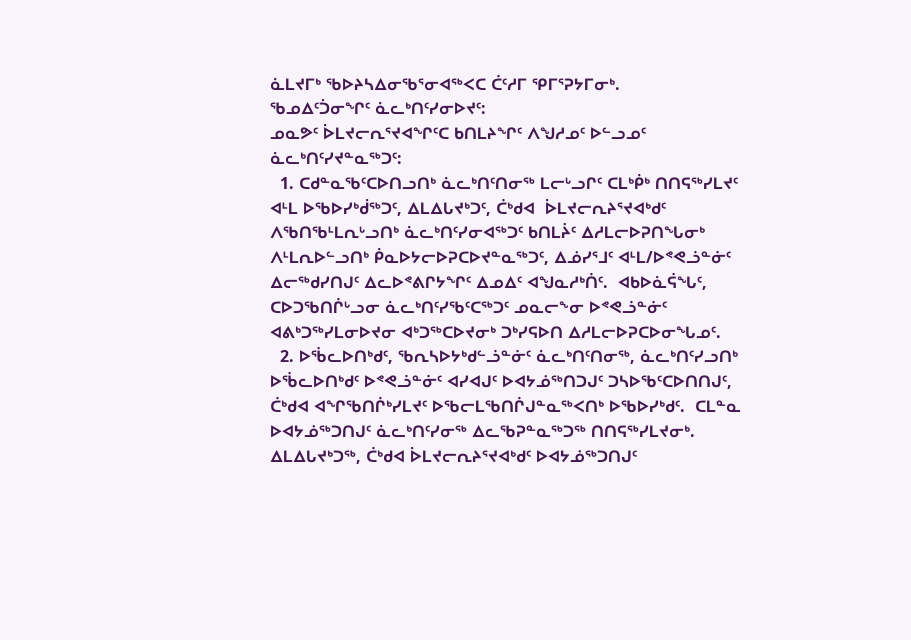ᓈᒪᔪᒥᒃ ᖃᐅᔨᓴᐃᓂᖃᕐᓂᐊᖅᐸᑕ ᑖᑦᓱᒥ ᕿᒥᕐᕈᔭᒥᓂᒃ.
ᖃᓄᐃᑦᑑᓂᖏᑦ ᓈᓚᒃᑎᑦᓯᓂᐅᔪᑦ:
ᓄᓇᕗᑦ ᐆᒪᔪᓕᕆᕐᔪᐊᖏᑦᑕ ᑲᑎᒪᔨᖏᑦ ᐱᖑᓱᓄᑦ ᐅᓪᓗᓄᑦ ᓈᓚᒃᑎᑦᓯᔪᓐᓇᖅᑐᑦ:
  1. ᑕᑯᓐᓇᖃᑦᑕᐅᑎᓗᑎᒃ ᓈᓚᒃᑎᑦᑎᓂᖅ ᒪᓕᒡᓗᒋᑦ ᑕᒪᒃᑮᒃ ᑎᑎᕋᖅᓯᒪᔪᑦ ᐊᒻᒪ ᐅᖃᐅᓯᒃᑰᖅᑐᑦ, ᐃᒪᐃᒐᔪᒃᑐᑦ, ᑖᒃᑯᐊ  ᐆᒪᔪᓕᕆᔨᕐᔪᐊᒃᑯᑦ ᐱᖃᑎᖃᒻᒪᕆᒡᓗᑎᒃ ᓈᓚᒃᑎᑦᓯᓂᐊᖅᑐᑦ ᑲᑎᒪᔩᑦ ᐃᓱᒪᓕᐅᕈᑎᖓᓂᒃ ᐱᒻᒪᕆᐅᓪᓗᑎᒃ ᑮᓇᐅᔭᓕᐅᕈᑕᐅᔪᓐᓇᖅᑐᑦ, ᐃᓅᓯᕐᒧᑦ ᐊᒻᒪ/ᐅᕝᕙᓘᓐᓃᑦ ᐃᓕᖅᑯᓯᑎᒍᑦ ᐃᓚᐅᕝᕕᒋᔭᖏᑦ ᐃᓄᐃᑦ ᐊᖑᓇᓱᒃᑏᑦ.  ᐊᑲᐅᓈᕌᖓᑦ, ᑕᐅᑐᖃᑎᒌᒡᓗᓂ ᓈᓚᒃᑎᑦᓯᖃᑦᑕᖅᑐᑦ ᓄᓇᓕᖕᓂ ᐅᕝᕙᓘᓐᓃᑦ ᐊᕕᒃᑐᖅᓯᒪᓂᐅᔪᓂ ᐊᒃᑐᖅᑕᐅᔪᓂᒃ ᑐᒃᓯᕋᐅᑎ ᐃᓱᒪᓕᐅᕈᑕᐅᓂᖓᓄᑦ.
  2. ᐅᖄᓚᐅᑎᒃᑯᑦ, ᖃᕆᓴᐅᔭᒃᑯᓪᓘᓐᓃᑦ ᓈᓚᒃᑎᑦᑎᓂᖅ, ᓈᓚᒃᑎᑦᓯᓗᑎᒃ ᐅᖄᓚᐅᑎᒃᑯᑦ ᐅᕝᕙᓘᓐᓃᑦ ᐊᓯᐊᒍᑦ ᐅᐊᔭᓅᖅᑎᑐᒍᑦ ᑐᓴᐅᖃᑦᑕᐅᑎᑎᒍᑦ, ᑖᒃᑯᐊ ᐊᖏᖃᑎᒌᒃᓯᒪᔪᑦ ᐅᖃᓕᒪᖃᑎᒌᒍᓐᓇᖅᐸᑎᒃ ᐅᖃᐅᓯᒃᑯᑦ.  ᑕᒪᓐᓇ ᐅᐊᔭᓅᖅᑐᑎᒍᑦ ᓈᓚᒃᑎᑦᓯᓂᖅ ᐃᓚᖃᕈᓐᓇᖅᑐᖅ ᑎᑎᕋᖅᓯᒪᔪᓂᒃ.  ᐃᒪᐃᒐᔪᒃᑐᖅ, ᑖᒃᑯᐊ ᐆᒪᔪᓕᕆᔨᕐᔪᐊᒃᑯᑦ ᐅᐊᔭᓅᖅᑐᑎᒍᑦ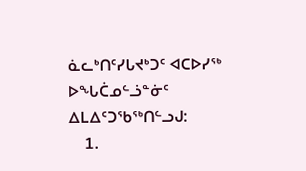ᓈᓚᒃᑎᑦᓯᒐᔪᒃᑐᑦ ᐊᑕᐅᓯᖅ ᐅᖓᑖᓄᓪᓘᓐᓃᑦ ᐃᒪᐃᑦᑐᖃᖅᑎᓪᓗᒍ:
    1.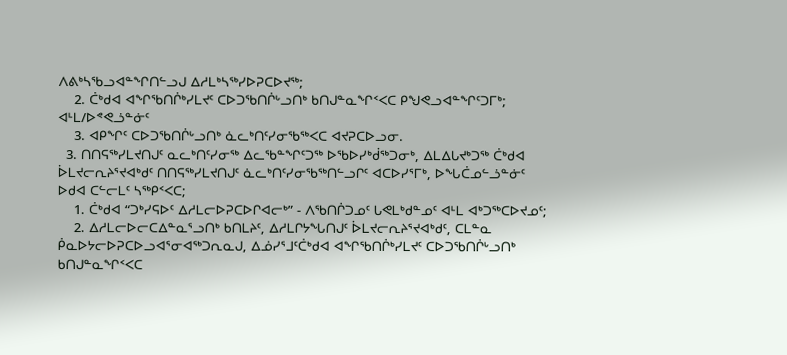ᐱᕕᒃᓴᖃᓗᐊᓐᖏᑎᓪᓗᒍ ᐃᓱᒪᒃᓴᖅᓯᐅᕈᑕᐅᔪᖅ;
    2. ᑖᒃᑯᐊ ᐊᖏᖃᑎᒌᒃᓯᒪᔪᑦ ᑕᐅᑐᖃᑎᒌᒡᓗᑎᒃ ᑲᑎᒍᓐᓇᖏᑉᐸᑕ ᑭᖑᕙᓗᐊᓐᖏᑦᑐᒥᒃ; ᐊᒻᒪ/ᐅᕝᕙᓘᓐᓃᑦ
    3. ᐊᑭᖏᑦ ᑕᐅᑐᖃᑎᒌᒡᓗᑎᒃ ᓈᓚᒃᑎᑦᓯᓂᖃᖅᐸᑕ ᐊᔪᕈᑕᐅᓗᓂ.
  3. ᑎᑎᕋᖅᓯᒪᔪᑎᒍᑦ ᓇᓚᒃᑎᑦᓯᓂᖅ ᐃᓚᖃᓐᖏᑦᑐᖅ ᐅᖃᐅᓯᒃᑰᖅᑐᓂᒃ, ᐃᒪᐃᒐᔪᒃᑐᖅ ᑖᒃᑯᐊ ᐆᒪᔪᓕᕆᔨᕐᔪᐊᒃᑯᑦ ᑎᑎᕋᖅᓯᒪᔪᑎᒍᑦ ᓈᓚᒃᑎᑦᓯᓂᖃᖅᑎᓪᓗᒋᑦ ᐊᑕᐅᓯᕐᒥᒃ, ᐅᖓᑖᓄᓪᓘᓐᓃᑦ ᐅᑯᐊ ᑕᓪᓕᒪᑦ ᓴᖅᑭᑉᐸᑕ;
    1. ᑖᒃᑯᐊ “ᑐᒃᓯᕋᐅᑦ ᐃᓱᒪᓕᐅᕈᑕᐅᒋᐊᓕᒃ” - ᐱᖃᑎᒌᑐᓄᑦ ᒐᕙᒪᒃᑯᓐᓄᑦ ᐊᒻᒪ ᐊᒃᑐᖅᑕᐅᔪᓄᑦ;
    2. ᐃᓱᒪᓕᐅᓕᑕᐃᓐᓇᕐᓗᑎᒃ ᑲᑎᒪᔨᑦ, ᐃᓱᒪᒋᔭᖓᑎᒍᑦ ᐆᒪᔪᓕᕆᔨᕐᔪᐊᒃᑯᑦ, ᑕᒪᓐᓇ ᑮᓇᐅᔭᓕᐅᕈᑕᐅᓗᐊᕐᓂᐊᖅᑐᕆᓇᒍ, ᐃᓅᓯᕐᒧᑦᑖᒃᑯᐊ ᐊᖏᖃᑎᒌᒃᓯᒪᔪᑦ ᑕᐅᑐᖃᑎᒌᒡᓗᑎᒃ ᑲᑎᒍᓐᓇᖏᑉᐸᑕ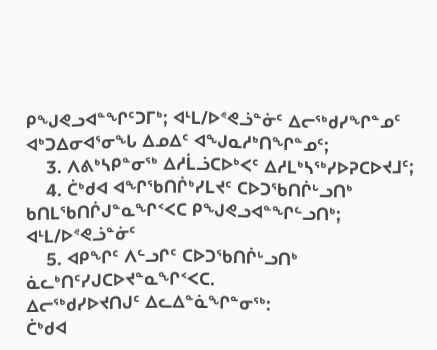ᑭᖑᕙᓗᐊᓐᖏᑦᑐᒥᒃ; ᐊᒻᒪ/ᐅᕝᕙᓘᓐᓃᑦ ᐃᓕᖅᑯᓯᖏᓐᓄᑦ ᐊᒃᑐᐃᓂᐊᕐᓂᖓ ᐃᓄᐃᑦ ᐊᖑᓇᓱᒃᑎᖏᓐᓄᑦ;
    3. ᐱᕕᒃᓴᑭᓐᓂᖅ ᐃᓱᒫᓘᑕᐅᒃᐸᑦ ᐃᓱᒪᒃᓴᖅᓯᐅᕈᑕᐅᔪᒧᑦ;
    4. ᑖᒃᑯᐊ ᐊᖏᖃᑎᒌᒃᓯᒪᔪᑦ ᑕᐅᑐᖃᑎᒌᒡᓗᑎᒃ ᑲᑎᒪᖃᑎᒌᒍᓐᓇᖏᑉᐸᑕ ᑭᖑᕙᓗᐊᓐᖏᓪᓗᑎᒃ; ᐊᒻᒪ/ᐅᕝᕙᓘᓐᓃᑦ
    5. ᐊᑭᖏᑦ ᐱᓪᓗᒋᑦ ᑕᐅᑐᖃᑎᒌᒡᓗᑎᒃ ᓈᓚᒃᑎᑦᓯᒍᑕᐅᔪᓐᓇᖏᑉᐸᑕ.
ᐃᓕᖅᑯᓯᐅᔪᑎᒍᑦ ᐃᓚᐃᓐᓈᖏᓐᓂᖅ:
ᑖᒃᑯᐊ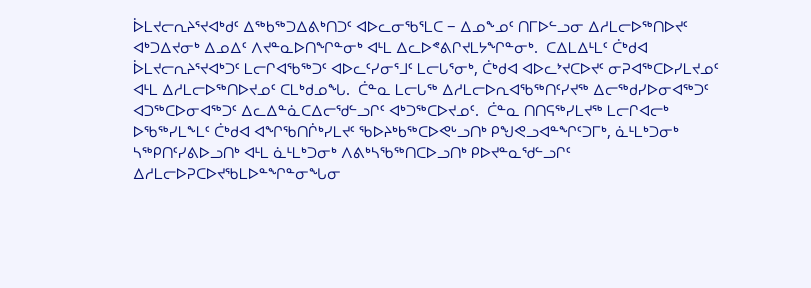ᐆᒪᔪᓕᕆᔨᕐᔪᐊᒃᑯᑦ ᐃᖅᑲᖅᑐᐃᕕᒃᑎᑐᑦ ᐊᐅᓚᓂᖃᕐᒪᑕ − ᐃᓄᖕᓄᑦ ᑎᒥᐅᓪᓗᓂ ᐃᓱᒪᓕᐅᖅᑎᐅᔪᑦ ᐊᒃᑐᐃᔪᓂᒃ ᐃᓄᐃᑦ ᐱᔪᓐᓇᐅᑎᖏᓐᓂᒃ ᐊᒻᒪ ᐃᓚᐅᕝᕕᒋᔪᒪᔭᖏᓐᓂᒃ.  ᑕᐃᒪᐃᒻᒪᑦ ᑖᒃᑯᐊ ᐆᒪᔪᓕᕆᔨᕐᔪᐊᒃᑐᑦ ᒪᓕᒋᐊᖃᖅᑐᑦ ᐊᐅᓚᑦᓯᓂᕐᒧᑦ ᒪᓕᒐᕐᓂᒃ, ᑖᒃᑯᐊ ᐊᐅᓚᔾᔪᑕᐅᔪᑦ ᓂᕈᐊᖅᑕᐅᓯᒪᔪᓄᑦ ᐊᒻᒪ ᐃᓱᒪᓕᐅᖅᑎᐅᔪᓄᑦ ᑕᒪᒃᑯᓄᖓ.  ᑖᓐᓇ ᒪᓕᒐᖅ ᐃᓱᒪᓕᐅᕆᐊᖃᖅᑎᑦᓯᔪᖅ ᐃᓕᖅᑯᓯᐅᓂᐊᖅᑐᑦ ᐊᑐᖅᑕᐅᓂᐊᖅᑐᑦ ᐃᓚᐃᓐᓈᑕᐃᓕᖁᓪᓗᒋᑦ ᐊᒃᑐᖅᑕᐅᔪᓄᑦ.  ᑖᓐᓇ ᑎᑎᕋᖅᓯᒪᔪᖅ ᒪᓕᒋᐊᓕᒃ ᐅᖃᖅᓯᒪᖕᒪᑦ ᑖᒃᑯᐊ ᐊᖏᖃᑎᒌᒃᓯᒪᔪᑦ ᖃᐅᔨᒃᑲᖅᑕᐅᕙᒡᓗᑎᒃ ᑭᖑᕙᓗᐊᓐᖏᑦᑐᒥᒃ, ᓈᒻᒪᒃᑐᓂᒃ ᓴᖅᑭᑎᑦᓯᕕᐅᓗᑎᒃ ᐊᒻᒪ ᓈᒻᒪᒃᑐᓂᒃ ᐱᕕᒃᓴᖃᖅᑎᑕᐅᓗᑎᒃ ᑭᐅᔪᓐᓇᖁᓪᓗᒋᑦ ᐃᓱᒪᓕᐅᕈᑕᐅᔪᖃᒪᐅᓐᖏᓐᓂᖓᓂ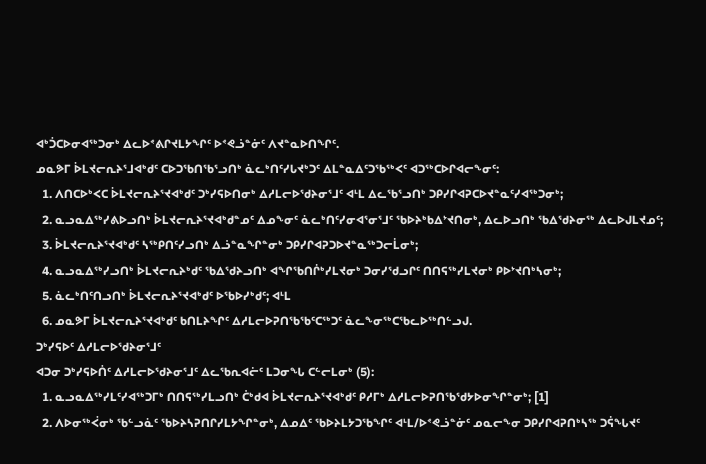ᐊᒃᑑᑕᐅᓂᐊᖅᑐᓂᒃ ᐃᓚᐅᕝᕕᒋᔪᒪᔭᖏᑦ ᐅᕝᕙᓘᓐᓃᑦ ᐱᔪᓐᓇᐅᑎᖏᑦ.
ᓄᓇᕗᒥ ᐆᒪᔪᓕᕆᔨᕐᒧᐊᒃᑯᑦ ᑕᐅᑐᖃᑎᖃᕐᓗᑎᒃ ᓈᓚᒃᑎᑦᓯᒐᔪᒃᑐᑦ ᐃᒪᓐᓇᐃᑦᑐᖃᖅᐸᑦ ᐊᑐᖅᑕᐅᒋᐊᓕᖕᓂᑦ:
  1. ᐱᑎᑕᐅᒃᐸᑕ ᐆᒪᔪᓕᕆᔨᕐᔪᐊᒃᑯᑦ ᑐᒃᓯᕋᐅᑎᓂᒃ ᐃᓱᒪᓕᐅᖁᔨᓂᕐᒧᑦ ᐊᒻᒪ ᐃᓚᖃᕐᓗᑎᒃ ᑐᑭᓯᒋᐊᕈᑕᐅᔪᓐᓇᑦᓯᐊᖅᑐᓂᒃ;
  2. ᓇᓗᓇᐃᖅᓯᕕᐅᓗᑎᒃ ᐆᒪᔪᓕᕆᔨᕐᔪᐊᒃᑯᓐᓄᑦ ᐃᓄᖕᓂᑦ ᓈᓚᒃᑎᑦᓯᓂᐊᕐᓂᕐᒧᑦ ᖃᐅᔨᒃᑲᐃᔾᔪᑎᓂᒃ, ᐃᓚᐅᓗᑎᒃ ᖃᐃᖁᔨᓂᖅ ᐃᓚᐅᒍᒪᔪᓄᑦ;
  3. ᐆᒪᔪᓕᕆᔨᕐᔪᐊᒃᑯᑦ ᓴᖅᑭᑎᑦᓯᓗᑎᒃ ᐃᓘᓐᓇᖏᓐᓂᒃ ᑐᑭᓯᒋᐊᕈᑐᐅᔪᓐᓇᖅᑐᓕᒫᓂᒃ;
  4. ᓇᓗᓇᐃᖅᓯᓗᑎᒃ ᐆᒪᔪᓕᕆᔨᒃᑯᑦ ᖃᐃᖁᔨᓗᑎᒃ ᐊᖏᖃᑎᒌᒃᓯᒪᔪᓂᒃ ᑐᓂᓯᖁᓗᒋᑦ ᑎᑎᕋᖅᓯᒪᔪᓂᒃ ᑭᐅᔾᔪᑎᒃᓴᓂᒃ;
  5. ᓈᓚᒃᑎᑦᑎᓗᑎᒃ ᐆᒪᔪᓕᕆᔨᕐᔪᐊᒃᑯᑦ ᐅᖃᐅᓯᒃᑯᑦ; ᐊᒻᒪ
  6. ᓄᓇᕗᒥ ᐆᒪᔪᓕᕆᔨᕐᔪᐊᒃᑯᑦ ᑲᑎᒪᔨᖏᑦ ᐃᓱᒪᓕᐅᕈᑎᖃᖃᑦᑕᖅᑐᑦ ᓈᓚᖕᓂᖅᑕᖃᓚᐅᖅᑎᓪᓗᒍ.
ᑐᒃᓯᕋᐅᑦ ᐃᓱᒪᓕᐅᖁᔨᓂᕐᒧᑦ
ᐊᑐᓂ ᑐᒃᓯᕋᐅᑏᑦ ᐃᓱᒪᓕᐅᖁᔨᓂᕐᒧᑦ ᐃᓚᖃᕆᐊᓖᑦ ᒪᑐᓂᖓ ᑕᓪᓕᒪᓂᒃ (5):
  1. ᓇᓗᓇᐃᖅᓯᒪᑦᓯᐊᖅᑐᒥᒃ ᑎᑎᕋᖅᓯᒪᓗᑎᒃ ᑖᒃᑯᐊ ᐆᒪᔪᓕᕆᔨᕐᔪᐊᒃᑯᑦ ᑭᓱᒥᒃ ᐃᓱᒪᓕᐅᕈᑎᖃᖁᔭᐅᓂᖏᓐᓂᒃ; [1]
  2. ᐱᐅᓂᖅᐹᓂᒃ ᖃᓪᓗᓈᑦ ᖃᐅᔨᓴᕈᑎᒋᓯᒪᔭᖏᓐᓂᒃ, ᐃᓄᐃᑦ ᖃᐅᔨᒪᔭᑐᖃᖏᑦ ᐊᒻᒪ/ᐅᕝᕙᓘᓐᓃᑦ ᓄᓇᓕᖕᓂ ᑐᑭᓯᒋᐊᕈᑎᒃᓴᖅ ᑐᕌᖓᔪᑦ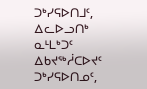ᑐᒃᓯᕋᐅᑎᒧᑦ, ᐃᓚᐅᓗᑎᒃ ᓇᒻᒪᒃᑐᑦ ᐃᑲᔪᖅᓲᑕᐅᔪᑦ ᑐᒃᓯᕋᐅᑎᓄᑦ,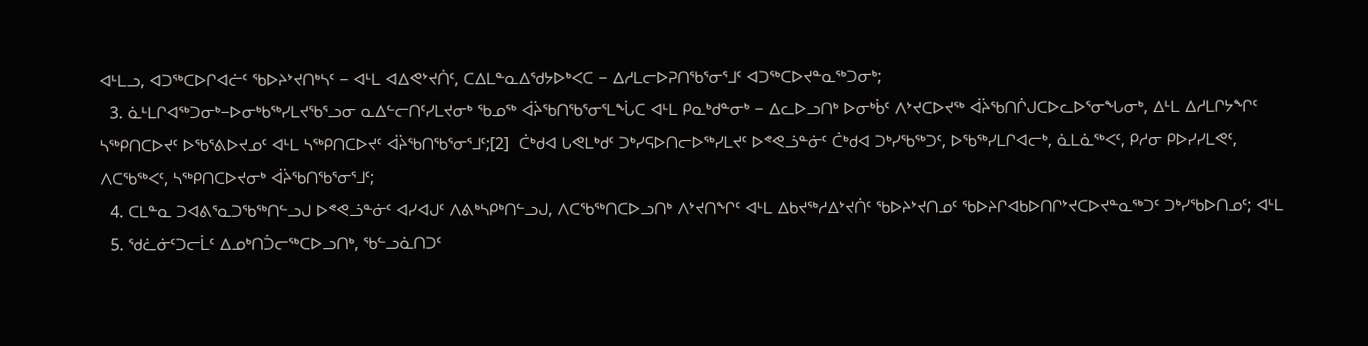ᐊᒻᒪᓗ, ᐊᑐᖅᑕᐅᒋᐊᓖᑦ ᖃᐅᔨᔾᔪᑎᒃᓴᑦ − ᐊᒻᒪ ᐊᐃᕙᔾᔪᑏᑦ, ᑕᐃᒪᓐᓇᐃᖁᔭᐅᒃᐸᑕ − ᐃᓱᒪᓕᐅᕈᑎᖃᕐᓂᕐᒧᑦ ᐊᑐᖅᑕᐅᔪᓐᓇᖅᑐᓂᒃ;
  3. ᓈᒻᒪᒋᐊᖅᑐᓂᒃ−ᐅᓂᒃᑲᖅᓯᒪᔪᖃᕐᓗᓂ ᓇᐃᓪᓕᑎᑦᓯᒪᔪᓂᒃ ᖃᓄᖅ ᐋᔩᖃᑎᖃᕐᓂᕐᒪᖔᑕ ᐊᒻᒪ ᑭᓇᒃᑯᓐᓂᒃ − ᐃᓚᐅᓗᑎᒃ ᐅᓂᒃᑳᑦ ᐱᔾᔪᑕᐅᔪᖅ ᐋᔩᖃᑎᒌᒍᑕᐅᓚᐅᕐᓂᖓᓂᒃ, ᐃᒻᒪ ᐃᓱᒪᒋᔭᖏᑦ ᓴᖅᑭᑎᑕᐅᔪᑦ ᐅᖃᕐᕕᐅᔪᓄᑦ ᐊᒻᒪ ᓴᖅᑭᑎᑕᐅᔪᑦ ᐋᔩᖃᑎᖃᕐᓂᕐᒧᑦ;[2]  ᑖᒃᑯᐊ ᒐᕙᒪᒃᑯᑦ ᑐᒃᓯᕋᐅᑎᓕᐅᖅᓯᒪᔪᑦ ᐅᕝᕙᓘᓐᓃᑦ ᑖᒃᑯᐊ ᑐᒃᓯᖃᖅᑐᑦ, ᐅᖃᖅᓯᒪᒋᐊᓕᒃ, ᓈᒪᓈᖅᐸᑦ, ᑭᓱᓂ ᑭᐅᓯᓯᒪᕙᑦ, ᐱᑕᖃᖅᐸᑦ, ᓴᖅᑭᑎᑕᐅᔪᓂᒃ ᐋᔩᖃᑎᖃᕐᓂᕐᒧᑦ;
  4. ᑕᒪᓐᓇ ᑐᐊᕕᕐᓇᑐᖃᖅᑎᓪᓗᒍ ᐅᕝᕙᓘᓐᓃᑦ ᐊᓯᐊᒍᑦ ᐱᕕᒃᓴᑭᒃᑎᓪᓗᒍ, ᐱᑕᖃᖅᑎᑕᐅᓗᑎᒃ ᐱᔾᔪᑎᖏᑦ ᐊᒻᒪ ᐃᑲᔪᖅᓱᐃᔾᔪᑏᑦ ᖃᐅᔨᔾᔪᑎᓄᑦ ᖃᐅᔨᒋᐊᑲᐅᑎᒋᔾᔪᑕᐅᔪᓐᓇᖅᑐᑦ ᑐᒃᓯᖃᐅᑎᓄᑦ; ᐊᒻᒪ
  5. ᖁᓛᓃᑦᑐᓕᒫᑦ ᐃᓄᒃᑎᑑᓕᖅᑕᐅᓗᑎᒃ, ᖃᓪᓗᓈᑎᑐᑦ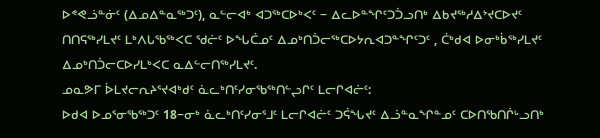ᐅᕝᕙᓘᓐᓃᑦ (ᐃᓄᐃᓐᓇᖅᑐᑦ), ᓇᓪᓕᐊᒃ ᐊᑐᖅᑕᐅᒃᐸᑦ − ᐃᓚᐅᓐᖏᑦᑐᑑᓗᑎᒃ ᐃᑲᔪᖅᓱᐃᔾᔪᑕᐅᔪᑦ ᑎᑎᕋᖅᓯᒪᔪᑦ ᒪᒃᐱᒐᖃᖅᐸᑕ ᖁᓖᑦ ᐅᖓᑖᓄᑦ ᐃᓄᒃᑎᑑᓕᖅᑕᐅᔭᕆᐊᑐᓐᖏᑦᑐᑦ , ᑖᒃᑯᐊ ᐅᓂᒃᑳᖅᓯᒪᔪᑦ ᐃᓄᒃᑎᑑᓕᑕᐅᓯᒪᒃᐸᑕ ᓇᐃᓪᓕᑎᖅᓯᒪᔪᑦ.
ᓄᓇᕗᒥ ᐆᒪᔪᓕᕆᔨᕐᔪᐊᒃᑯᑦ ᓈᓚᒃᑎᑦᓯᓂᖃᖅᑎᓪᖢᒋᑦ ᒪᓕᒋᐊᓖᑦ:
ᐅᑯᐊ ᐅᓄᕐᓂᖃᖅᑐᑦ 18−ᓂᒃ ᓈᓚᒃᑎᑦᓯᓂᕐᒧᑦ ᒪᓕᒋᐊᓖᑦ ᑐᕌᖓᔪᑦ ᐃᓘᓐᓇᖏᓐᓄᑦ ᑕᐅᑎᖃᑎᒌᒡᓗᑎᒃ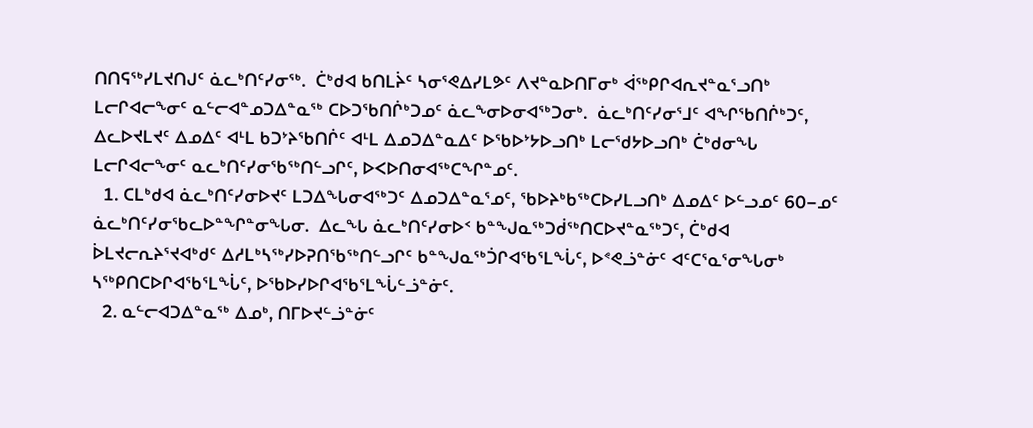ᑎᑎᕋᖅᓯᒪᔪᑎᒍᑦ ᓈᓚᒃᑎᑦᓯᓂᖅ.  ᑖᒃᑯᐊ ᑲᑎᒪᔩᑦ ᓴᓂᕐᕙᐃᓯᒪᕗᑦ ᐱᔪᓐᓇᐅᑎᒥᓂᒃ ᐋᖅᑭᒋᐊᕆᔪᓐᓇᕐᓗᑎᒃ ᒪᓕᒋᐊᓕᖕᓂᑦ ᓇᓪᓕᐊᓐᓄᑐᐃᓐᓇᖅ ᑕᐅᑐᖃᑎᒌᒃᑐᓄᑦ ᓈᓚᖕᓂᐅᓂᐊᖅᑐᓂᒃ.  ᓈᓚᒃᑎᑦᓯᓂᕐᒧᑦ ᐊᖏᖃᑎᒌᒃᑐᑦ, ᐃᓚᐅᔪᒪᔪᑦ ᐃᓄᐃᑦ ᐊᒻᒪ ᑲᑐᔾᔨᖃᑎᒌᑦ ᐊᒻᒪ ᐃᓄᑐᐃᓐᓇᐃᑦ ᐅᖃᐅᔾᔭᐅᓗᑎᒃ ᒪᓕᖁᔭᐅᓗᑎᒃ ᑖᒃᑯᓂᖓ ᒪᓕᒋᐊᓕᖕᓂᑦ ᓇᓚᒃᑎᑦᓯᓂᖃᖅᑎᓪᓗᒋᑦ, ᐅᐸᐅᑎᓂᐊᖅᑕᖏᓐᓄᑦ.
  1. ᑕᒪᒃᑯᐊ ᓈᓚᒃᑎᑦᓯᓂᐅᔪᑦ ᒪᑐᐃᖓᓂᐊᖅᑐᑦ ᐃᓄᑐᐃᓐᓇᕐᓄᑦ, ᖃᐅᔨᒃᑲᖅᑕᐅᓯᒪᓗᑎᒃ ᐃᓄᐃᑦ ᐅᓪᓗᓄᑦ 60−ᓄᑦ ᓈᓚᒃᑎᑦᓯᓂᖃᓚᐅᓐᖏᓐᓂᖓᓂ.  ᐃᓚᖓ ᓈᓚᒃᑎᑦᓯᓂᐅᑉ ᑲᓐᖑᓇᖅᑐᑰᖅᑎᑕᐅᔪᓐᓇᖅᑐᑦ, ᑖᒃᑯᐊ ᐆᒪᔪᓕᕆᔨᕐᔪᐊᒃᑯᑦ ᐃᓱᒪᒃᓴᖅᓯᐅᕈᑎᖃᖅᑎᓪᓗᒋᑦ ᑲᓐᖑᓇᖅᑑᒋᐊᖃᕐᒪᖔᑦ, ᐅᕝᕙᓘᓐᓃᑦ ᐊᑦᑕᕐᓇᕐᓂᖓᓂᒃ ᓴᖅᑭᑎᑕᐅᒋᐊᖃᕐᒪᖔᑦ, ᐅᖃᐅᓯᐅᒋᐊᖃᕐᒪᖔᓪᓘᓐᓃᑦ.
  2. ᓇᓪᓕᐊᑐᐃᓐᓇᖅ ᐃᓄᒃ, ᑎᒥᐅᔪᓪᓘᓐᓃᑦ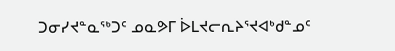ᑐᓂᓯᔪᓐᓇᖅᑐᑦ ᓄᓇᕗᒥ ᐆᒪᔪᓕᕆᔨᕐᔪᐊᒃᑯᓐᓄᑦ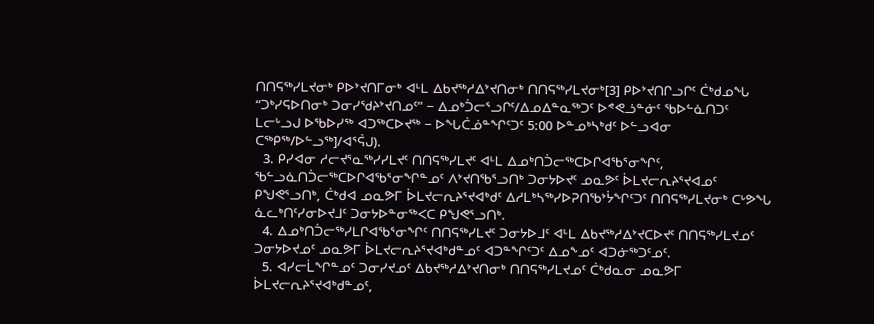ᑎᑎᕋᖅᓯᒪᔪᓂᒃ ᑭᐅᔾᔪᑎᒥᓂᒃ ᐊᒻᒪ ᐃᑲᔪᖅᓱᐃᔾᔪᑎᓂᒃ ᑎᑎᕋᖅᓯᒪᔪᓂᒃ[3] ᑭᐅᔾᔪᑎᒋᓗᒋᑦ ᑖᒃᑯᓄᖓ “ᑐᒃᓯᕋᐅᑎᓂᒃ ᑐᓂᓯᖁᔨᔾᔪᑎᓄᑦ” − ᐃᓄᒃᑑᓕᕐᓗᒋᑦ/ᐃᓄᐃᓐᓇᖅᑐᑦ ᐅᕝᕙᓘᓐᓃᑦ ᖃᐅᓪᓈᑎᑐᑦ ᒪᓕᒡᓗᒍ ᐅᖃᐅᓯᖅ ᐊᑐᖅᑕᐅᔪᖅ − ᐅᖓᑖᓅᓐᖏᑦᑐᑦ 5:00 ᐅᓐᓄᒃᓴᒃᑯᑦ ᐅᓪᓗᐊᓂ  ᑕᖅᑭᖅ/ᐅᓪᓗᖅ]/ᐊᕐᕌᒍ).
  3. ᑭᓯᐊᓂ ᓱᓕᔪᕐᓇᖅᓯᓯᒪᔪᑦ ᑎᑎᕋᖅᓯᒪᔪᑦ ᐊᒻᒪ ᐃᓄᒃᑎᑑᓕᖅᑕᐅᒋᐊᖃᕐᓂᖏᑦ, ᖃᓪᓗᓈᑎᑑᓕᖅᑕᐅᒋᐊᖃᕐᓂᖏᓐᓄᑦ ᐱᔾᔪᑎᖃᕐᓗᑎᒃ ᑐᓂᔭᐅᔪᑦ ᓄᓇᕗᑦ ᐆᒪᔪᓕᕆᔨᕐᔪᐊᓄᑦ ᑭᖑᕙᕐᓗᑎᒃ, ᑖᒃᑯᐊ ᓄᓇᕗᒥ ᐆᒪᔪᓕᕆᔨᕐᔪᐊᒃᑯᑦ ᐃᓱᒪᒃᓴᖅᓯᐅᕈᑎᖃᔾᔮᖏᑦᑐᑦ ᑎᑎᕋᖅᓯᒪᔪᓂᒃ ᑕᒡᕗᖓ ᓈᓚᒃᑎᑦᓯᓂᐅᔪᒧᑦ ᑐᓂᔭᐅᓐᓂᖅᐸᑕ ᑭᖑᕙᕐᓗᑎᒃ.
  4. ᐃᓄᒃᑎᑑᓕᖅᓯᒪᒋᐊᖃᕐᓂᖏᑦ ᑎᑎᕋᖅᓯᒪᔪᑦ ᑐᓂᔭᐅᒧᑦ ᐊᒻᒪ ᐃᑲᔪᖅᓱᐃᔾᔪᑕᐅᔪᑦ ᑎᑎᕋᖅᓯᒪᔪᓄᑦ ᑐᓂᔭᐅᔪᓄᑦ ᓄᓇᕗᒥ ᐆᒪᔪᓕᕆᔨᕐᔪᐊᒃᑯᓐᓄᑦ ᐊᑐᓐᖏᑦᑐᑦ ᐃᓄᖕᓄᑦ ᐊᑐᓃᖅᑐᑦᓄᑦ.
  5. ᐊᓯᓕᒫᖏᓐᓄᑦ ᑐᓂᓯᔪᓄᑦ ᐃᑲᔪᖅᓱᐃᔾᔪᑎᓂᒃ ᑎᑎᕋᖅᓯᒪᔪᓄᑦ ᑖᒃᑯᓇᓂ ᓄᓇᕗᒥ ᐆᒪᔪᓕᕆᔨᕐᔪᐊᒃᑯᓐᓄᑦ,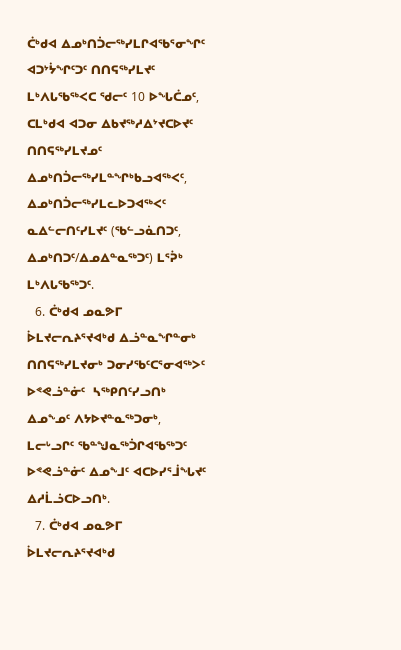ᑖᒃᑯᐊ ᐃᓄᒃᑎᑑᓕᖅᓯᒪᒋᐊᖃᕐᓂᖏᑦ ᐊᑐᔾᔮᖏᑦᑐᑦ ᑎᑎᕋᖅᓯᒪᔪᑦ ᒪᒃᐱᒐᖃᖅᐸᑕ ᖁᓕᑦ 10 ᐅᖓᑖᓄᑦ, ᑕᒪᒃᑯᐊ ᐊᑐᓂ ᐃᑲᔪᖅᓱᐃᔾᔪᑕᐅᔪᑦ ᑎᑎᕋᖅᓯᒪᔪᓄᑦ ᐃᓄᒃᑎᑑᓕᖅᓯᒪᓐᖏᒃᑲᓗᐊᖅᐸᑦ, ᐃᓄᒃᑎᑑᓕᖅᓯᒪᓚᐅᑐᐊᖅᐸᑦ ᓇᐃᓪᓕᑎᑦᓯᒪᔪᑦ (ᖃᓪᓗᓈᑎᑐᑦ, ᐃᓄᒃᑎᑐᑦ/ᐃᓄᐃᓐᓇᖅᑐᑦ) ᒪᕐᕉᒃ ᒪᒃᐱᒐᖃᖅᑐᑦ.
  6. ᑖᒃᑯᐊ ᓄᓇᕗᒥ ᐆᒪᔪᓕᕆᔨᕐᔪᐊᒃᑯ ᐃᓘᓐᓇᖏᓐᓂᒃ ᑎᑎᕋᖅᓯᒪᔪᓂᒃ ᑐᓂᓯᖃᑦᑕᕐᓂᐊᖅᐳᑦ ᐅᕝᕙᓘᓐᓃᑦ  ᓴᖅᑭᑎᑦᓯᓗᑎᒃ ᐃᓄᖕᓄᑦ ᐱᔭᐅᔪᓐᓇᖅᑐᓂᒃ, ᒪᓕᒡᓗᒋᑦ ᖃᓐᖑᓇᖅᑑᒋᐊᖃᖅᑐᑦ ᐅᕝᕙᓘᓐᓃᑦ ᐃᓄᖕᒧᑦ ᐊᑕᐅᓯᕐᒨᖓᔪᑦ ᐃᓱᒫᓘᑕᐅᓗᑎᒃ.
  7. ᑖᒃᑯᐊ ᓄᓇᕗᒥ ᐆᒪᔪᓕᕆᔨᕐᔪᐊᒃᑯ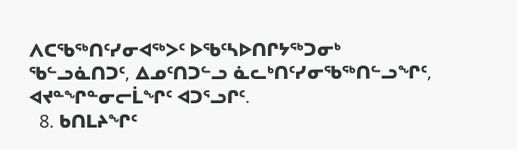ᐱᑕᖃᖅᑎᑦᓯᓂᐊᖅᐳᑦ ᐅᖃᑦᓴᐅᑎᒋᔭᖅᑐᓂᒃ ᖃᓪᓗᓈᑎᑐᑦ, ᐃᓄᑦᑎᑐᓪᓗ ᓈᓚᒃᑎᑦᓯᓂᖃᖅᑎᓪᓗᖏᑦ, ᐊᔪᓐᖏᓐᓂᓕᒫᖏᑦ ᐊᑐᕐᓗᒋᑦ.
  8. ᑲᑎᒪᔨᖏᑦ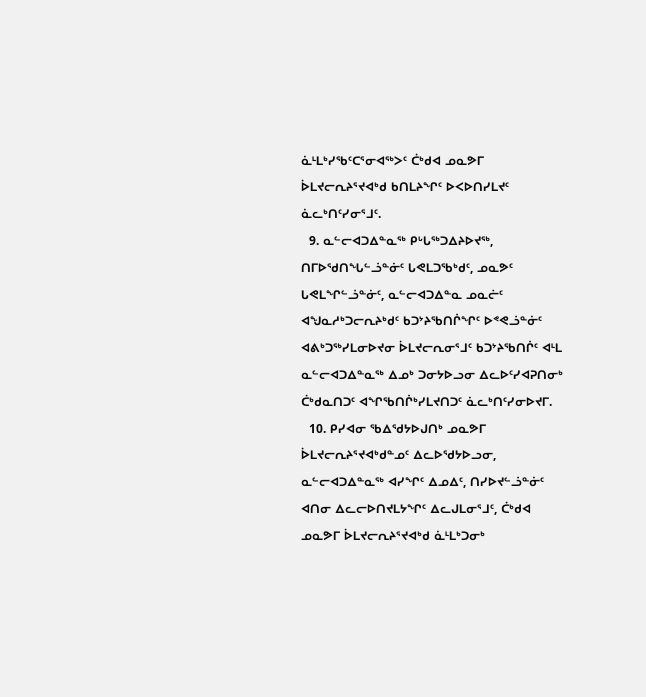ᓈᒻᒪᒃᓯᖃᑦᑕᕐᓂᐊᖅᐳᑦ ᑖᒃᑯᐊ ᓄᓇᕗᒥ ᐆᒪᔪᓕᕆᔨᕐᔪᐊᒃᑯ ᑲᑎᒪᔨᖏᑦ ᐅᐸᐅᑎᓯᒪᔪᑦ ᓈᓚᒃᑎᑦᓯᓂᕐᒧᑦ.
  9. ᓇᓪᓕᐊᑐᐃᓐᓇᖅ ᑭᒡᒐᖅᑐᐃᔨᐅᔪᖅ, ᑎᒥᐅᖁᑎᖓᓪᓘᓐᓃᑦ ᒐᕙᒪᑐᖃᒃᑯᑦ, ᓄᓇᕗᑦ ᒐᕙᒪᖏᓪᓘᓐᓃᑦ, ᓇᓪᓕᐊᑐᐃᓐᓇ ᓄᓇᓖᑦ ᐊᖑᓇᓱᒃᑐᓕᕆᔨᒃᑯᑦ ᑲᑐᔾᔨᖃᑎᒌᖏᑦ ᐅᕝᕙᓘᓐᓃᑦ ᐊᕕᒃᑐᖅᓯᒪᓂᐅᔪᓂ ᐆᒪᔪᓕᕆᓂᕐᒧᑦ ᑲᑐᔾᔨᖃᑎᒌᑦ ᐊᒻᒪ ᓇᓪᓕᐊᑐᐃᓐᓇᖅ ᐃᓄᒃ ᑐᓂᔭᐅᓗᓂ ᐃᓚᐅᑦᓯᐊᕈᑎᓂᒃ ᑖᒃᑯᓇᑎᑐᑦ ᐊᖏᖃᑎᒌᒃᓯᒪᔪᑎᑐᑦ ᓈᓚᒃᑎᑦᓯᓂᐅᔪᒥ.
  10. ᑭᓯᐊᓂ ᖃᐃᖁᔭᐅᒍᑎᒃ ᓄᓇᕗᒥ ᐆᒪᔪᓕᕆᔨᕐᔪᐊᒃᑯᓐᓄᑦ ᐃᓚᐅᖁᔭᐅᓗᓂ, ᓇᓪᓕᐊᑐᐃᓐᓇᖅ ᐊᓯᖏᑦ ᐃᓄᐃᑦ, ᑎᓯᐅᔪᓪᓘᓐᓃᑦ ᐊᑎᓂ ᐃᓚᓕᐅᑎᔪᒪᔭᖏᑦ ᐃᓚᒍᒪᓂᕐᒧᑦ, ᑖᒃᑯᐊ ᓄᓇᕗᒥ ᐆᒪᔪᓕᕆᔨᕐᔪᐊᒃᑯ ᓈᒻᒪᒃᑐᓂᒃ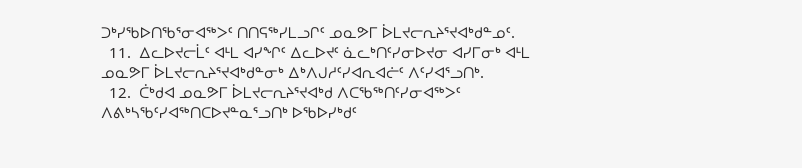ᑐᒃᓯᖃᐅᑎᖃᕐᓂᐊᖅᐳᑦ ᑎᑎᕋᖅᓯᒪᓗᒋᑦ ᓄᓇᕗᒥ ᐆᒪᔪᓕᕆᔨᕐᔪᐊᒃᑯᓐᓄᑦ.
  11.  ᐃᓚᐅᔪᓕᒫᑦ ᐊᒻᒪ ᐊᓯᖏᑦ ᐃᓚᐅᔪᑦ ᓈᓚᒃᑎᑦᓯᓂᐅᔪᓂ ᐊᓯᒥᓂᒃ ᐊᒻᒪ ᓄᓇᕗᒥ ᐆᒪᔪᓕᕆᔨᕐᔪᐊᒃᑯᓐᓂᒃ ᐃᒃᐱᒍᓱᑦᓯᐊᕆᐊᓖᑦ ᐱᑦᓯᐊᕐᓗᑎᒃ.
  12.  ᑖᒃᑯᐊ ᓄᓇᕗᒥ ᐆᒪᔪᓕᕆᔨᕐᔪᐊᒃᑯ ᐱᑕᖃᖅᑎᑦᓯᓂᐊᖅᐳᑦ ᐱᕕᒃᓴᖃᑦᓯᐊᖅᑎᑕᐅᔪᓐᓇᕐᓗᑎᒃ ᐅᖃᐅᓯᒃᑯᑦ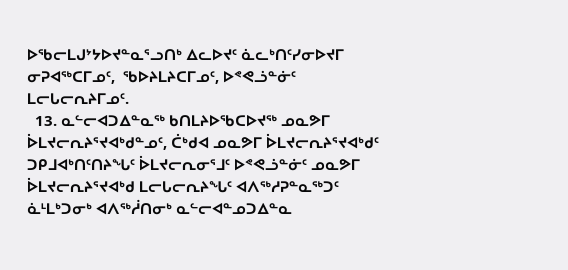ᐅᖃᓕᒪᒍᔾᔭᐅᔪᓐᓇᕐᓗᑎᒃ ᐃᓚᐅᔪᑦ ᓈᓚᒃᑎᑦᓯᓂᐅᔪᒥ ᓂᕈᐊᖅᑕᒥᓄᑦ,  ᖃᐅᔨᒪᔨᑕᒥᓄᑦ, ᐅᕝᕙᓘᓐᓃᑦ ᒪᓕᒐᓕᕆᔨᒥᓄᑦ.
  13. ᓇᓪᓕᐊᑐᐃᓐᓇᖅ ᑲᑎᒪᔨᐅᖃᑕᐅᔪᖅ ᓄᓇᕗᒥ ᐆᒪᔪᓕᕆᔨᕐᔪᐊᒃᑯᓐᓄᑦ, ᑖᒃᑯᐊ ᓄᓇᕗᒥ ᐆᒪᔪᓕᕆᔨᕐᔪᐊᒃᑯᑦ ᑐᑭᒧᐊᒃᑎᑦᑎᔨᖓᑦ ᐆᒪᔪᓕᕆᓂᕐᒧᑦ ᐅᕝᕙᓘᓐᓃᑦ ᓄᓇᕗᒥ ᐆᒪᔪᓕᕆᔨᕐᔪᐊᒃᑯ ᒪᓕᒐᓕᕆᔨᖓᑦ ᐊᐱᖅᓱᕈᓐᓇᖅᑐᑦ ᓈᒻᒪᒃᑐᓂᒃ ᐊᐱᖅᓲᑎᓂᒃ ᓇᓪᓕᐊᓐᓄᑐᐃᓐᓇ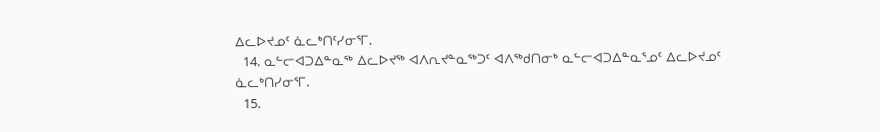ᐃᓚᐅᔪᓄᑦ ᓈᓚᒃᑎᑦᓯᓂᕐᒥ.
  14. ᓇᓪᓕᐊᑐᐃᓐᓇᖅ ᐃᓚᐅᔪᖅ ᐊᐱᕆᔪᓐᓇᖅᑐᑦ ᐊᐱᖅᑯᑎᓂᒃ ᓇᓪᓕᐊᑐᐃᓐᓇᕐᓄᑦ ᐃᓚᐅᔪᓄᑦ ᓈᓚᒃᑎᓯᓂᕐᒥ.
  15.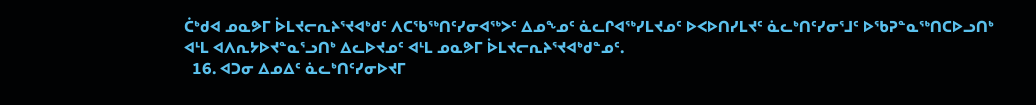ᑖᒃᑯᐊ ᓄᓇᕗᒥ ᐆᒪᔪᓕᕆᔨᕐᔪᐊᒃᑯᑦ ᐱᑕᖃᖅᑎᑦᓯᓂᐊᖅᐳᑦ ᐃᓄᖕᓄᑦ ᓈᓚᒋᐊᖅᓯᒪᔪᓄᑦ ᐅᐸᐅᑎᓯᒪᔪᑦ ᓈᓚᒃᑎᑦᓯᓂᕐᒧᑦ ᐅᖃᕈᓐᓇᖅᑎᑕᐅᓗᑎᒃ ᐊᒻᒪ ᐊᐱᕆᔭᐅᔪᓐᓇᕐᓗᑎᒃ ᐃᓚᐅᔪᓄᑦ ᐊᒻᒪ ᓄᓇᕗᒥ ᐆᒪᔪᓕᕆᔨᕐᔪᐊᒃᑯᓐᓄᑦ.
  16. ᐊᑐᓂ ᐃᓄᐃᑦ ᓈᓚᒃᑎᑦᓯᓂᐅᔪᒥ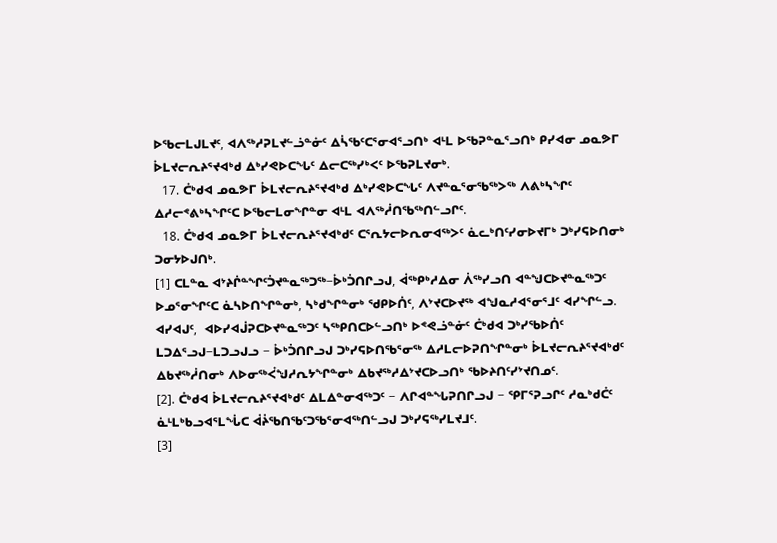ᐅᖃᓕᒪᒍᒪᔪᑦ, ᐊᐱᖅᓱᕈᒪᔪᓪᓘᓐᓃᑦ ᐃᓵᖃᑦᑕᕐᓂᐊᕐᓗᑎᒃ ᐊᒻᒪ ᐅᖃᕈᓐᓇᕐᓗᑎᒃ ᑭᓯᐊᓂ ᓄᓇᕗᒥ ᐆᒪᔪᓕᕆᔨᕐᔪᐊᒃᑯ ᐃᒃᓯᕙᐅᑕᖓᑦ ᐃᓕᑕᖅᓯᒃᐸᑦ ᐅᖃᕈᒪᔪᓂᒃ.
  17. ᑖᒃᑯᐊ ᓄᓇᕗᒥ ᐆᒪᔪᓕᕆᔨᕐᔪᐊᒃᑯ ᐃᒃᓯᕙᐅᑕᖓᑦ ᐱᔪᓐᓇᕐᓂᖃᖅᐳᖅ ᐱᕕᒃᓴᖏᑦ ᐃᓱᓕᕝᕕᒃᓴᖏᑦᑕ ᐅᖃᓕᒪᓂᖏᓐᓂ ᐊᒻᒪ ᐊᐱᖅᓲᑎᖃᖅᑎᓪᓗᒋᑦ.
  18. ᑖᒃᑯᐊ ᓄᓇᕗᒥ ᐆᒪᔪᓕᕆᔨᕐᔪᐊᒃᑯᑦ ᑕᕐᕆᔭᓕᐅᕆᓂᐊᖅᐳᑦ ᓈᓚᒃᑎᑦᓯᓂᐅᔪᒥᒃ ᑐᒃᓯᕋᐅᑎᓂᒃ ᑐᓂᔭᐅᒍᑎᒃ.
[1] ᑕᒪᓐᓇ ᐊᔾᔨᒌᓐᖏᑦᑑᔪᓐᓇᖅᑐᖅ−ᐆᒃᑑᑎᒋᓗᒍ, ᐋᖅᑭᒃᓱᐃᓂ ᐲᖅᓯᓗᑎ ᐊᓐᖑᑕᐅᔪᓐᓇᖅᑐᑦ ᐅᓄᕐᓂᖏᑦᑕ ᓈᓴᐅᑎᖏᓐᓂᒃ, ᓴᒃᑯᖏᓐᓂᒃ ᖁᑭᐅᑏᑦ, ᐱᔾᔪᑕᐅᔪᖅ ᐊᖑᓇᓱᐊᕐᓂᕐᒧᑦ ᐊᓯᖏᓪᓗ.  ᐊᓯᐊᒍᑦ,  ᐊᐅᓯᐊᒎᕈᑕᐅᔪᓐᓇᖅᑐᑦ ᓴᖅᑭᑎᑕᐅᓪᓗᑎᒃ ᐅᕝᕙᓘᓐᓃᑦ ᑖᒃᑯᐊ ᑐᒃᓯᖃᐅᑏᑦ ᒪᑐᐃᕐᓗᒍ−ᒪᑐᓗᒍᓗ − ᐆᒃᑑᑎᒋᓗᒍ ᑐᒃᓯᕋᐅᑎᖃᕐᓂᖅ ᐃᓱᒪᓕᐅᕈᑎᖏᓐᓂᒃ ᐆᒪᔪᓕᕆᔨᕐᔪᐊᒃᑯᑦ ᐃᑲᔪᖅᓲᑎᓂᒃ ᐱᐅᓂᖅᐹᖑᓱᕆᔭᖏᓐᓂᒃ ᐃᑲᔪᖅᓱᐃᔾᔪᑕᐅᓗᑎᒃ ᖃᐅᔨᑎᑦᓯᔾᔪᑎᓄᑦ.
[2]. ᑖᒃᑯᐊ ᐆᒪᔪᓕᕆᔨᕐᔪᐊᒃᑯᑦ ᐃᒪᐃᓐᓂᐊᖅᑐᑦ − ᐱᒋᐊᓐᖓᕈᑎᒋᓗᒍ − ᕿᒥᕐᕈᓗᒋᑦ ᓱᓇᒃᑯᑖᑦ ᓈᒻᒪᒃᑲᓗᐊᕐᒪᖔᑕ ᐋᔩᖃᑎᖃᑦᑐᖃᕐᓂᐊᖅᑎᓪᓗᒍ ᑐᒃᓯᕋᖅᓯᒪᔪᒧᑦ.
[3]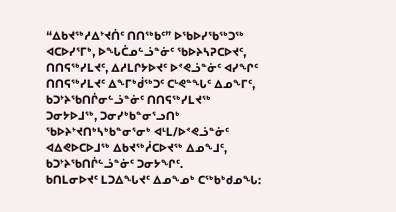“ᐃᑲᔪᖅᓱᐃᔾᔪᑏᑦ ᑎᑎᖅᑲᑦ” ᐅᖃᐅᓯᖃᖅᑐᖅ ᐊᑕᐅᓯᕐᒥᒃ, ᐅᖓᑖᓄᓪᓘᓐᓃᑦ ᖃᐅᔨᓴᕈᑕᐅᔪᑦ, ᑎᑎᕋᖅᓯᒪᔪᑦ, ᐃᓱᒪᒋᔭᐅᔪᑦ ᐅᕝᕙᓘᓐᓃᑦ ᐊᓯᖏᑦ ᑎᑎᕋᖅᓯᒪᔪᑦ ᐃᖕᒥᒃᑰᖅᑐᑦ ᑕᒡᕙᓐᖓᑦ ᐃᓄᖕᒥᑦ, ᑲᑐᔾᔨᖃᑎᒌᓂᓪᓘᓐᓃᑦ ᑎᑎᕋᖅᓯᒪᔪᖅ ᑐᓂᔭᐅᒧᖅ, ᑐᓂᓯᒃᑲᓐᓂᕐᓗᑎᒃ ᖃᐅᔨᔾᔪᑎᒃᓴᒃᑲᓐᓂᕐᓂᒃ ᐊᒻᒪ/ᐅᕝᕙᓘᓐᓃᑦ ᐊᐃᕙᐅᑕᐅᒧᖅ ᐃᑲᔪᖅᓲᑕᐅᔪᖅ ᐃᓄᖕᒧᑦ, ᑲᑐᔾᔨᖃᑎᒌᓪᓘᓐᓃᑦ ᑐᓂᔭᖏᑦ.
ᑲᑎᒪᓂᐅᔪᑦ ᒪᑐᐃᖓᔪᑦ ᐃᓄᖕᓄᒃ ᑕᖅᑲᒃᑯᓄᖓ: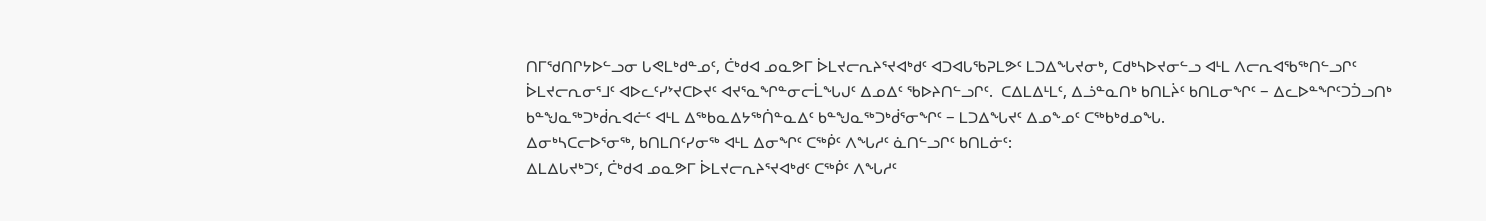ᑎᒥᖁᑎᒋᔭᐅᓪᓗᓂ ᒐᕙᒪᒃᑯᓐᓄᑦ, ᑖᒃᑯᐊ ᓄᓇᕗᒥ ᐆᒪᔪᓕᕆᔨᕐᔪᐊᒃᑯᑦ ᐊᑐᐊᒐᖃᕈᒪᕗᑦ ᒪᑐᐃᖓᔪᓂᒃ, ᑕᑯᒃᓴᐅᔪᓂᓪᓗ ᐊᒻᒪ ᐱᓕᕆᐊᖃᖅᑎᓪᓗᒋᑦ ᐆᒪᔪᓕᕆᓂᕐᒧᑦ ᐊᐅᓚᑦᓯᔾᔪᑕᐅᔪᑦ ᐊᔪᕐᓇᖏᓐᓂᓕᒫᖓᒍᑦ ᐃᓄᐃᑦ ᖃᐅᔨᑎᓪᓗᒋᑦ.  ᑕᐃᒪᐃᒻᒪᑦ, ᐃᓘᓐᓇᑎᒃ ᑲᑎᒪᔩᑦ ᑲᑎᒪᓂᖏᑦ − ᐃᓚᐅᓐᖏᑦᑐᑑᓗᑎᒃ ᑲᓐᖑᓇᖅᑐᒃᑰᕆᐊᓖᑦ ᐊᒻᒪ ᐃᖅᑲᓇᐃᔭᖅᑏᓐᓇᐃᑦ ᑲᓐᖑᓇᖅᑐᒃᑰᕐᓂᖏᑦ − ᒪᑐᐃᖓᔪᑦ ᐃᓄᖕᓄᑦ ᑕᖅᑲᒃᑯᓄᖓ.
ᐃᓂᒃᓴᑕᓕᐅᕐᓂᖅ, ᑲᑎᒪᑎᑦᓯᓂᖅ ᐊᒻᒪ ᐃᓂᖏᑦ ᑕᖅᑮᑦ ᐱᖓᓱᑦ ᓈᑎᓪᓗᒋᑦ ᑲᑎᒪᓃᑦ:
ᐃᒪᐃᒐᔪᒃᑐᑦ, ᑖᒃᑯᐊ ᓄᓇᕗᒥ ᐆᒪᔪᓕᕆᔨᕐᔪᐊᒃᑯᑦ ᑕᖅᑮᑦ ᐱᖓᓱᑦ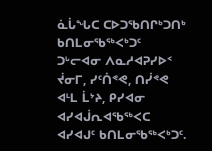ᓈᒑᖓᑕ ᑕᐅᑐᖃᑎᒋᒃᑐᑎᒃ ᑲᑎᒪᓂᖃᖅᐸᒃᑐᑦ ᑐᒡᓕᐊᓂ ᐱᓇᓱᐊᕈᓯᐅᑉ ᔫᓂᒥ, ᓯᑦᑏᕝᕙ, ᑎᓰᕝᕙ ᐊᒻᒪ ᒫᔾᔨ, ᑭᓯᐊᓂ ᐊᓯᐊᒎᕆᐊᖃᖅᐸᑕ ᐊᓯᐊᒍᑦ ᑲᑎᒪᓂᖃᖅᐸᒃᑐᑦ.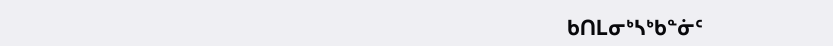ᑲᑎᒪᓂᒃᓴᒃᑲᓐᓃᑦ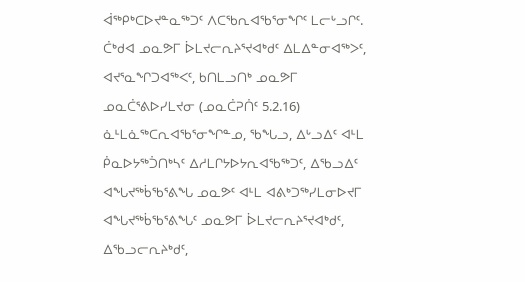ᐋᖅᑭᒃᑕᐅᔪᓐᓇᖅᑐᑦ ᐱᑕᖃᕆᐊᖃᕐᓂᖏᑦ ᒪᓕᒡᓗᒋᑦ.
ᑖᒃᑯᐊ ᓄᓇᕗᒥ ᐆᒪᔪᓕᕆᔨᕐᔪᐊᒃᑯᑦ ᐃᒪᐃᓐᓂᐊᖅᐳᑦ, ᐊᔪᕐᓇᖏᑐᐊᖅᐸᑦ, ᑲᑎᒪᓗᑎᒃ ᓄᓇᕗᒥ ᓄᓇᑖᕐᕕᐅᓯᒪᔪᓂ (ᓄᓇᑖᕈᑏᑦ 5.2.16) ᓈᒻᒪᓈᖅᑕᕆᐊᖃᕐᓂᖏᓐᓄ, ᖃᖓᓗ, ᐃᒡᓗᐃᑦ ᐊᒻᒪ ᑮᓇᐅᔭᖅᑑᑎᒃᓴᑦ ᐃᓱᒪᒋᔭᐅᔭᕆᐊᖃᖅᑐᑦ, ᐃᖃᓗᐃᑦ ᐊᖓᔪᖅᑳᖃᕐᕕᖓ ᓄᓇᕗᑦ ᐊᒻᒪ ᐊᕕᒃᑐᖅᓯᒪᓂᐅᔪᒥ ᐊᖓᔪᖅᑳᖃᕐᕕᖓᑦ ᓄᓇᕗᒥ ᐆᒪᔪᓕᕆᔨᕐᔪᐊᒃᑯᑦ, ᐃᖃᓗᓕᕆᔨᒃᑯᑦ,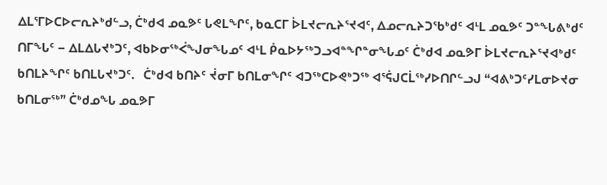ᐃᒪᕐᒥᐅᑕᐅᓕᕆᔨᒃᑯᓪᓗ, ᑖᒃᑯᐊ ᓄᓇᕗᑦ ᒐᕙᒪᖏᑦ, ᑲᓇᑕᒥ ᐆᒪᔪᓕᕆᔨᕐᔪᐊᑦ, ᐃᓄᓕᕆᔨᑐᖃᒃᑯᑦ ᐊᒻᒪ ᓄᓇᕗᑦ ᑐᓐᖓᕕᒃᑯᑦ ᑎᒥᖓᑦ − ᐃᒪᐃᒐᔪᒃᑐᑦ, ᐊᑲᐅᓂᖅᐹᖑᓂᖓᓄᑦ ᐊᒻᒪ ᑮᓇᐅᔭᖅᑐᓗᐊᓐᖏᓐᓂᖓᓄᑦ ᑖᒃᑯᐊ ᓄᓇᕗᒥ ᐆᒪᔪᓕᕆᔨᕐᔪᐊᒃᑯᑦ ᑲᑎᒪᔨᖏᑦ ᑲᑎᒪᒐᔪᒃᑐᑦ.   ᑖᒃᑯᐊ ᑲᑎᔨᑦ ᔫᓂᒥ ᑲᑎᒪᓂᖏᑦ ᐊᑐᖅᑕᐅᕙᒃᑐᖅ ᐊᕐᕌᒍᑕᒫᖅᓯᐅᑎᒋᓪᓗᒍ “ᐊᕕᒃᑐᑦᓯᒪᓂᐅᔪᓂ ᑲᑎᒪᓂᖅ” ᑖᒃᑯᓄᖓ ᓄᓇᕗᒥ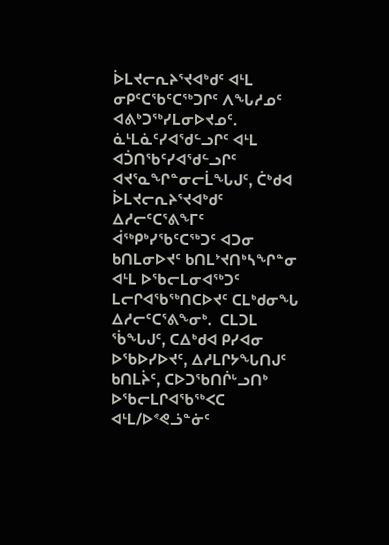ᐆᒪᔪᓕᕆᔨᕐᔪᐊᒃᑯᑦ ᐊᒻᒪ ᓂᑭᑦᑕᖃᑦᑕᖅᑐᒋᑦ ᐱᖓᓱᓄᑦ ᐊᕕᒃᑐᖅᓯᒪᓂᐅᔪᓄᑦ.
ᓈᒻᒪᓈᑦᓯᐊᖁᓪᓗᒋᑦ ᐊᒻᒪ ᐊᑑᑎᖃᑦᓯᐊᖁᓪᓗᒋᑦ ᐊᔪᕐᓇᖏᓐᓂᓕᒫᖓᒍᑦ, ᑖᒃᑯᐊ ᐆᒪᔪᓕᕆᔨᕐᔪᐊᒃᑯᑦ ᐃᓱᓕᑦᑕᕐᕕᖕᒥᑦ ᐋᖅᑭᒃᓯᖃᑦᑕᖅᑐᑦ ᐊᑐᓂ ᑲᑎᒪᓂᐅᔪᑦ ᑲᑎᒪᔾᔪᑎᒃᓴᖏᓐᓂ ᐊᒻᒪ ᐅᖃᓕᒪᓂᐊᖅᑐᑦ ᒪᓕᒋᐊᖃᖅᑎᑕᐅᔪᑦ ᑕᒪᒃᑯᓂᖓ ᐃᓱᓕᑦᑕᕐᕕᖕᓂᒃ.  ᑕᒪᑐᒪ ᖄᖓᒍᑦ, ᑕᐃᒃᑯᐊ ᑭᓯᐊᓂ ᐅᖃᐅᓯᐅᔪᑦ, ᐃᓱᒪᒋᔭᖓᑎᒍᑦ ᑲᑎᒪᔩᑦ, ᑕᐅᑐᖃᑎᒌᒡᓗᑎᒃ ᐅᖃᓕᒪᒋᐊᖃᖅᐸᑕ ᐊᒻᒪ/ᐅᕝᕙᓘᓐᓃᑦ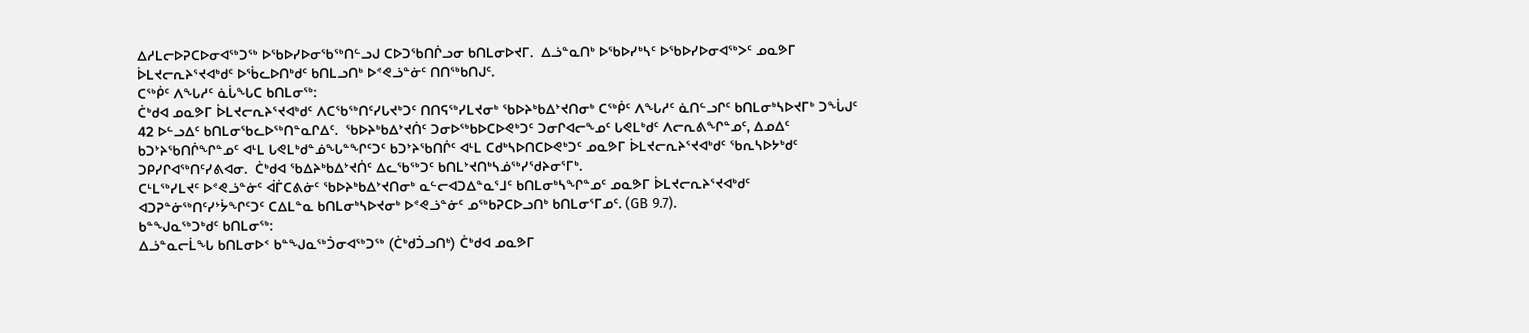ᐃᓱᒪᓕᐅᕈᑕᐅᓂᐊᖅᑐᖅ ᐅᖃᐅᓯᐅᓂᖃᖅᑎᓪᓗᒍ ᑕᐅᑐᖃᑎᒌᓗᓂ ᑲᑎᒪᓂᐅᔪᒥ.  ᐃᓘᓐᓇᑎᒃ ᐅᖃᐅᓯᒃᓴᑦ ᐅᖃᐅᓯᐅᓂᐊᖅᐳᑦ ᓄᓇᕗᒥ ᐆᒪᔪᓕᕆᔨᕐᔪᐊᒃᑯᑦ ᐅᖄᓚᐅᑎᒃᑯᑦ ᑲᑎᒪᓗᑎᒃ ᐅᕝᕙᓘᓐᓃᑦ ᑎᑎᖅᑲᑎᒍᑦ.
ᑕᖅᑮᑦ ᐱᖓᓱᑦ ᓈᒑᖓᑕ ᑲᑎᒪᓂᖅ:
ᑖᒃᑯᐊ ᓄᓇᕗᒥ ᐆᒪᔪᓕᕆᔨᕐᔪᐊᒃᑯᑦ ᐱᑕᖃᖅᑎᑦᓯᒐᔪᒃᑐᑦ ᑎᑎᕋᖅᓯᒪᔪᓂᒃ ᖃᐅᔨᒃᑲᐃᔾᔪᑎᓂᒃ ᑕᖅᑮᑦ ᐱᖓᓱᑦ ᓈᑎᓪᓗᒋᑦ ᑲᑎᒪᓂᒃᓴᐅᔪᒥᒃ ᑐᖔᒍᑦ 42 ᐅᓪᓗᐃᑦ ᑲᑎᒪᓂᖃᓚᐅᖅᑎᓐᓇᒋᐃᑦ.  ᖃᐅᔨᒃᑲᐃᔾᔪᑏᑦ ᑐᓂᐅᖅᑲᐅᑕᐅᕙᒃᑐᑦ ᑐᓂᒋᐊᓕᖕᓄᑦ ᒐᕙᒪᒃᑯᑦ ᐱᓕᕆᕕᖏᓐᓄᑦ, ᐃᓄᐃᑦ ᑲᑐᔾᔨᖃᑎᒌᖏᓐᓄᑦ ᐊᒻᒪ ᒐᕙᒪᒃᑯᓐᓅᖓᓐᖏᑦᑐᑦ ᑲᑐᔾᔨᖃᑎᒌᑦ ᐊᒻᒪ ᑕᑯᒃᓴᐅᑎᑕᐅᕙᒃᑐᑦ ᓄᓇᕗᒥ ᐆᒪᔪᓕᕆᔨᕐᔪᐊᒃᑯᑦ ᖃᕆᓴᐅᔭᒃᑯᑦ ᑐᑭᓯᒋᐊᖅᑎᑦᓯᕕᐊᓂ.  ᑖᒃᑯᐊ ᖃᐃᔨᒃᑲᐃᔾᔪᑏᑦ ᐃᓚᖃᖅᑐᑦ ᑲᑎᒪᔾᔪᑎᒃᓴᓅᖅᓯᖁᔨᓂᕐᒥᒃ.
ᑕᒻᒪᖅᓯᒪᔪᑦ ᐅᕝᕙᓘᓐᓃᑦ ᐋᒦᑕᕕᓃᑦ ᖃᐅᔨᒃᑲᐃᔾᔪᑎᓂᒃ ᓇᓪᓕᐊᑐᐃᓐᓇᕐᒧᑦ ᑲᑎᒪᓂᒃᓴᖏᓐᓄᑦ ᓄᓇᕗᒥ ᐆᒪᔪᓕᕆᔨᕐᔪᐊᒃᑯᑦ ᐊᑐᕈᓐᓃᖅᑎᑦᓯᔾᔮᖏᑦᑐᑦ ᑕᐃᒪᓐᓇ ᑲᑎᒪᓂᒃᓴᐅᔪᓂᒃ ᐅᕝᕙᓘᓐᓃᑦ ᓄᖅᑲᕈᑕᐅᓗᑎᒃ ᑲᑎᒪᓂᕐᒥᓄᑦ. (GB 9.7).
ᑲᓐᖑᓇᖅᑐᒃᑯᑦ ᑲᑎᒪᓂᖅ:
ᐃᓘᓐᓇᓕᒫᖓ ᑲᑎᒪᓂᐅᑉ ᑲᓐᖑᓇᖅᑑᓂᐊᖅᑐᖅ (ᑖᒃᑯᑑᓗᑎᒃ) ᑖᒃᑯᐊ ᓄᓇᕗᒥ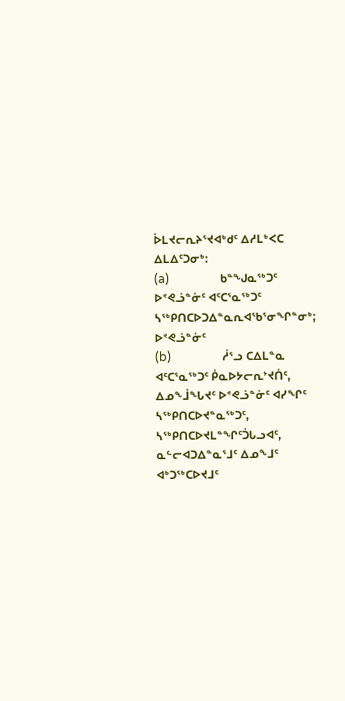ᐆᒪᔪᓕᕆᔨᕐᔪᐊᒃᑯᑦ ᐃᓱᒪᒃᐸᑕ ᐃᒪᐃᑦᑐᓂᒃ:
(a)                 ᑲᓐᖑᓇᖅᑐᑦ ᐅᕝᕙᓘᓐᓃᑦ ᐊᑦᑕᕐᓇᖅᑐᑦ ᓴᖅᑭᑎᑕᐅᑐᐃᓐᓇᕆᐊᖃᕐᓂᖏᓐᓂᒃ; ᐅᕝᕙᓘᓐᓃᑦ
(b)                 ᓲᕐᓗ ᑕᐃᒪᓐᓇ ᐊᑦᑕᕐᓇᖅᑐᑦ ᑮᓇᐅᔭᓕᕆᔾᔪᑏᑦ, ᐃᓄᖕᒨᖓᔪᑦ ᐅᕝᕙᓘᓐᓃᑦ ᐊᓯᖏᑦ ᓴᖅᑭᑎᑕᐅᔪᓐᓇᖅᑐᑦ, ᓴᖅᑭᑎᑕᐅᔪᒪᓐᖏᑦᑑᒐᓗᐊᑦ, ᓇᓪᓕᐊᑐᐃᓐᓇᕐᒧᑦ ᐃᓄᖕᒧᑦ ᐊᒃᑐᖅᑕᐅᔪᒧᑦ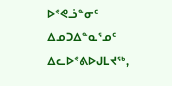ᐅᕝᕙᓘᓐᓂᑦ ᐃᓄᑐᐃᓐᓇᕐᓄᑦ ᐃᓚᐅᕝᕕᐅᒍᒪᔪᖅ,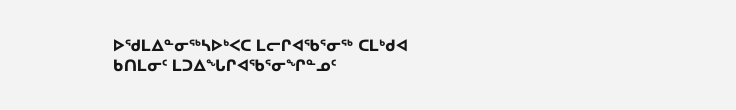ᐅᖁᒪᐃᓐᓂᖅᓴᐅᒃᐸᑕ ᒪᓕᒋᐊᖃᕐᓂᖅ ᑕᒪᒃᑯᐊ ᑲᑎᒪᓂᑦ ᒪᑐᐃᖓᒋᐊᖃᕐᓂᖏᓐᓄᑦ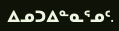ᐃᓄᑐᐃᓐᓇᕐᓄᑦ.